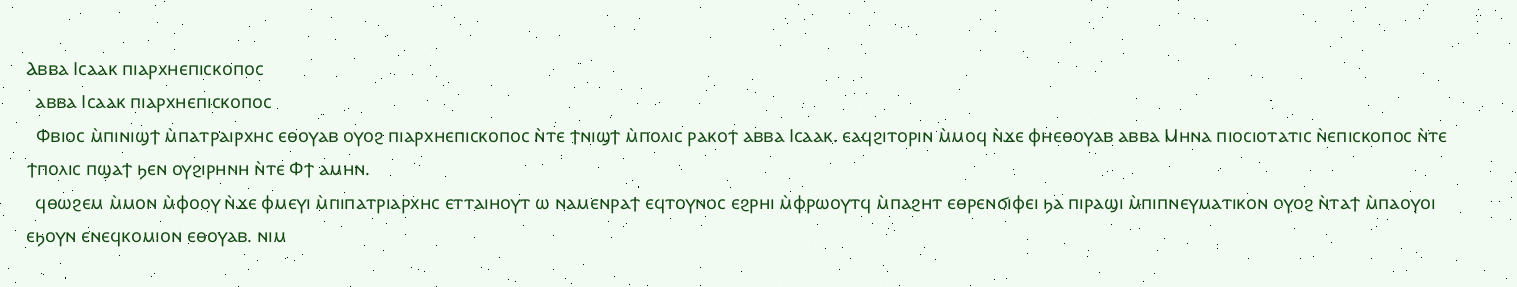Ⲁⲃⲃⲁ Ⲓⲥⲁⲁⲕ ⲡⲓⲁⲣⲭⲏⲉⲡⲓⲥⲕⲟⲡⲟⲥ
  ⲁⲃⲃⲁ Ⲓⲥⲁⲁⲕ ⲡⲓⲁⲣⲭⲏⲉⲡⲓⲥⲕⲟⲡⲟⲥ
  Ⲫⲃⲓⲟⲥ ⲙ̀ⲡⲓⲛⲓϣϯ ⲙ̀ⲡⲁⲧⲣⲁⲓⲣⲭⲏⲥ ⲉⲑⲟⲩⲁⲃ ⲟⲩⲟϩ ⲡⲓⲁⲣⲭⲏⲉⲡⲓⲥⲕⲟⲡⲟⲥ ⲛ̀ⲧⲉ ϯⲛⲓϣϯ ⲙ̀ⲡⲟⲗⲓⲥ ⲣⲁⲕⲟϯ ⲁⲃⲃⲁ Ⲓⲥⲁⲁⲕ. ⲉⲁϥϩⲓⲧⲟⲣⲓⲛ ⲙ̀ⲙⲟϥ ⲛ̀ϫⲉ ⲫⲏⲉⲑⲟⲩⲁⲃ ⲁⲃⲃⲁ Ⲙⲏⲛⲁ ⲡⲓⲟⲥⲓⲟⲧⲁⲧⲓⲥ ⲛ̀ⲉⲡⲓⲥⲕⲟⲡⲟⲥ ⲛ̀ⲧⲉ ϯⲡⲟⲗⲓⲥ ⲡϣⲁϯ ϧⲉⲛ ⲟⲩϩⲓⲣⲏⲛⲏ ⲛ̀ⲧⲉ Ⲫϯ ⲁⲙⲏⲛ.
  ϥⲑⲱϩⲉⲙ ⲙ̀ⲙⲟⲛ ⲙ̀ⲫⲟⲟⲩ ⲛ̀ϫⲉ ⲫⲙⲉⲩⲓ ⲙ̀ⲡⲓⲡⲁⲧⲣⲓⲁⲣⲭⲏⲥ ⲉⲧⲧⲁⲓⲏⲟⲩⲧ ⲱ ⲛⲁⲙⲉⲛⲣⲁϯ ⲉϥⲧⲟⲩⲛⲟⲥ ⲉϩⲣⲏⲓ ⲙ̀ⲫⲣⲱⲟⲩⲧϥ ⲙ̀ⲡⲁϩⲏⲧ ⲉⲑⲣⲉⲛϭⲓⲫⲉⲓ ϧⲁ ⲡⲓⲣⲁϣⲓ ⲙ̀ⲡⲓⲡⲛⲉⲩⲙⲁⲧⲓⲕⲟⲛ ⲟⲩⲟϩ ⲛ̀ⲧⲁϯ ⲙ̀ⲡⲁⲟⲩⲟⲓ ⲉϧⲟⲩⲛ ⲉⲛⲉϥⲕⲟⲙⲓⲟⲛ ⲉⲑⲟⲩⲁⲃ. ⲛⲓⲙ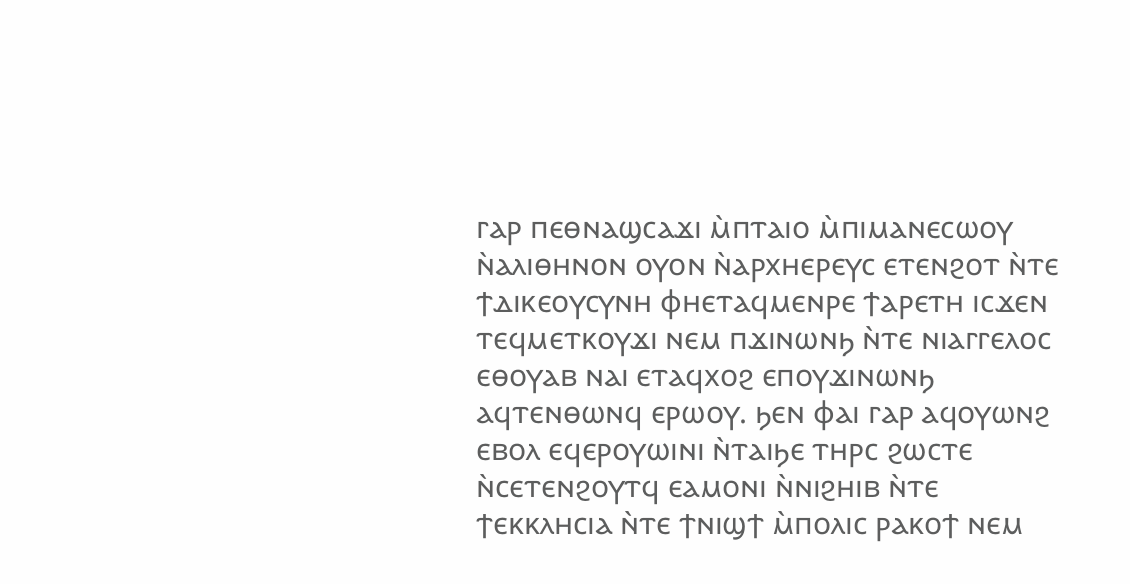ⲅⲁⲣ ⲡⲉⲑⲛⲁϣⲥⲁϫⲓ ⲙ̀ⲡⲧⲁⲓⲟ ⲙ̀ⲡⲓⲙⲁⲛⲉⲥⲱⲟⲩ ⲛ̀ⲁⲗⲓⲑⲏⲛⲟⲛ ⲟⲩⲟⲛ ⲛ̀ⲁⲣⲭⲏⲉⲣⲉⲩⲥ ⲉⲧⲉⲛϩⲟⲧ ⲛ̀ⲧⲉ ϯⲇⲓⲕⲉⲟⲩⲥⲩⲛⲏ ⲫⲏⲉⲧⲁϥⲙⲉⲛⲣⲉ ϯⲁⲣⲉⲧⲏ ⲓⲥϫⲉⲛ ⲧⲉϥⲙⲉⲧⲕⲟⲩϫⲓ ⲛⲉⲙ ⲡϫⲓⲛⲱⲛϧ ⲛ̀ⲧⲉ ⲛⲓⲁⲅⲅⲉⲗⲟⲥ ⲉⲑⲟⲩⲁⲃ ⲛⲁⲓ ⲉⲧⲁϥⲭⲟϩ ⲉⲡⲟⲩϫⲓⲛⲱⲛϧ ⲁϥⲧⲉⲛⲑⲱⲛϥ ⲉⲣⲱⲟⲩ. ϧⲉⲛ ⲫⲁⲓ ⲅⲁⲣ ⲁϥⲟⲩⲱⲛϩ ⲉⲃⲟⲗ ⲉϥⲉⲣⲟⲩⲱⲓⲛⲓ ⲛ̀ⲧⲁⲓϧⲉ ⲧⲏⲣⲥ ϩⲱⲥⲧⲉ ⲛ̀ⲥⲉⲧⲉⲛϩⲟⲩⲧϥ ⲉⲁⲙⲟⲛⲓ ⲛ̀ⲛⲓϩⲏⲓⲃ ⲛ̀ⲧⲉ ϯⲉⲕⲕⲗⲏⲥⲓⲁ ⲛ̀ⲧⲉ ϯⲛⲓϣϯ ⲙ̀ⲡⲟⲗⲓⲥ ⲣⲁⲕⲟϯ ⲛⲉⲙ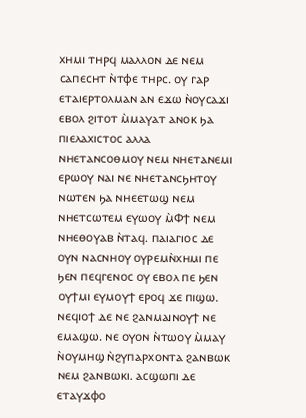ⲭⲏⲙⲓ ⲧⲏⲣϥ ⲙⲁⲗⲗⲟⲛ ⲇⲉ ⲛⲉⲙ ⲥⲁⲡⲉⲥⲏⲧ ⲛ̀ⲧⲫⲉ ⲧⲏⲣⲥ. ⲟⲩ ⲅⲁⲣ ⲉⲧⲁⲓⲉⲣⲧⲟⲗⲙⲁⲛ ⲁⲛ ⲉϫⲱ ⲛ̀ⲟⲩⲥⲁϫⲓ ⲉⲃⲟⲗ ϩⲓⲧⲟⲧ ⲙ̀ⲙⲁⲩⲁⲧ ⲁⲛⲟⲕ ϧⲁ ⲡⲓⲉⲗⲁⲭⲓⲥⲧⲟⲥ ⲁⲗⲗⲁ ⲛⲏⲉⲧⲁⲛⲥⲟⲑⲙⲟⲩ ⲛⲉⲙ ⲛⲏⲉⲧⲁⲛⲉⲙⲓ ⲉⲣⲱⲟⲩ ⲛⲁⲓ ⲛⲉ ⲛⲏⲉⲧⲁⲛⲥϧⲏⲧⲟⲩ ⲛⲱⲧⲉⲛ ϧⲁ ⲛⲏⲉⲉⲧⲱϣ ⲛⲉⲙ ⲛⲏⲉⲧⲥⲱⲧⲉⲙ ⲉⲩⲱⲟⲩ ⲙ̀Ⲫϯ ⲛⲉⲙ ⲛⲏⲉⲑⲟⲩⲁⲃ ⲛ̀ⲧⲁϥ. ⲡⲁⲓⲁⲅⲓⲟⲥ ⲇⲉ ⲟⲩⲛ ⲛⲁⲥⲛⲏⲟⲩ ⲟⲩⲣⲉⲙⲛ̀ⲭⲏⲙⲓ ⲡⲉ ϧⲉⲛ ⲡⲉϥⲅⲉⲛⲟⲥ ⲟⲩ ⲉⲃⲟⲗ ⲡⲉ ϧⲉⲛ ⲟⲩϯⲙⲓ ⲉⲩⲙⲟⲩϯ ⲉⲣⲟϥ ϫⲉ ⲡⲓϣⲱ. ⲛⲉϥⲓⲟϯ ⲇⲉ ⲛⲉ ϩⲁⲛⲙⲁⲓⲛⲟⲩϯ ⲛⲉ ⲉⲙⲁϣⲱ. ⲛⲉ ⲟⲩⲟⲛ ⲛ̀ⲧⲱⲟⲩ ⲙ̀ⲙⲁⲩ ⲛ̀ⲟⲩⲙⲏϣ ⲛ̀ϩⲩⲡⲁⲣⲭⲟⲛⲧⲁ ϩⲁⲛⲃⲱⲕ ⲛⲉⲙ ϩⲁⲛⲃⲱⲕⲓ. ⲁⲥϣⲱⲡⲓ ⲇⲉ ⲉⲧⲁⲩϫⲫⲟ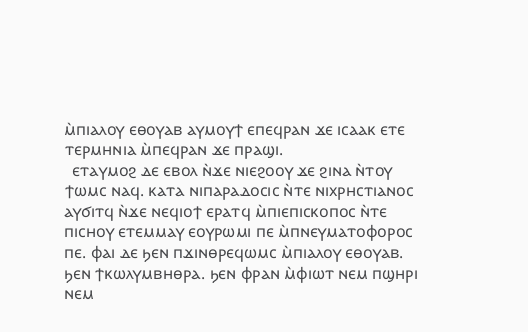ⲙ̀ⲡⲓⲁⲗⲟⲩ ⲉⲑⲟⲩⲁⲃ ⲁⲩⲙⲟⲩϯ ⲉⲡⲉϥⲣⲁⲛ ϫⲉ ⲓⲥⲁⲁⲕ ⲉⲧⲉ ⲧⲉⲣⲙⲏⲛⲓⲁ ⲙ̀ⲡⲉϥⲣⲁⲛ ϫⲉ ⲡⲣⲁϣⲓ.
  ⲉⲧⲁⲩⲙⲟϩ ⲇⲉ ⲉⲃⲟⲗ ⲛ̀ϫⲉ ⲛⲓⲉϩⲟⲟⲩ ϫⲉ ϩⲓⲛⲁ ⲛ̀ⲧⲟⲩ ϯⲱⲙⲥ ⲛⲁϥ. ⲕⲁⲧⲁ ⲛⲓⲡⲁⲣⲁⲇⲟⲥⲓⲥ ⲛ̀ⲧⲉ ⲛⲓⲭⲣⲏⲥⲧⲓⲁⲛⲟⲥ ⲁⲩϭⲓⲧϥ ⲛ̀ϫⲉ ⲛⲉϥⲓⲟϯ ⲉⲣⲁⲧϥ ⲙ̀ⲡⲓⲉⲡⲓⲥⲕⲟⲡⲟⲥ ⲛ̀ⲧⲉ ⲡⲓⲥⲏⲟⲩ ⲉⲧⲉⲙⲙⲁⲩ ⲉⲟⲩⲣⲱⲙⲓ ⲡⲉ ⲙ̀ⲡⲛⲉⲩⲙⲁⲧⲟⲫⲟⲣⲟⲥ ⲡⲉ. ⲫⲁⲓ ⲇⲉ ϧⲉⲛ ⲡϫⲓⲛⲑⲣⲉϥⲱⲙⲥ ⲙ̀ⲡⲓⲁⲗⲟⲩ ⲉⲑⲟⲩⲁⲃ. ϧⲉⲛ ϯⲕⲱⲗⲩⲙⲃⲏⲑⲣⲁ. ϧⲉⲛ ⲫⲣⲁⲛ ⲙ̀ⲫⲓⲱⲧ ⲛⲉⲙ ⲡϣⲏⲣⲓ ⲛⲉⲙ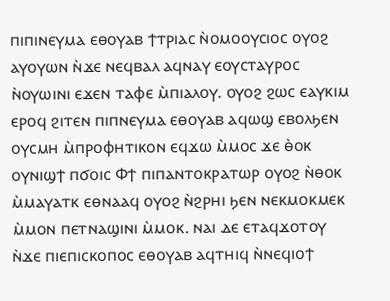ⲡⲓⲡⲓⲛⲉⲩⲙⲁ ⲉⲑⲟⲩⲁⲃ ϯⲧⲣⲓⲁⲥ ⲛ̀ⲟⲙⲟⲟⲩⲥⲓⲟⲥ ⲟⲩⲟϩ ⲁⲩⲟⲩⲱⲛ ⲛ̀ϫⲉ ⲛⲉϥⲃⲁⲗ ⲁϥⲛⲁⲩ ⲉⲟⲩⲥⲧⲁⲩⲣⲟⲥ ⲛ̀ⲟⲩⲱⲓⲛⲓ ⲉϫⲉⲛ ⲧⲁⲫⲉ ⲙ̀ⲡⲓⲁⲗⲟⲩ. ⲟⲩⲟϩ ϩⲱⲥ ⲉⲁⲩⲕⲓⲙ ⲉⲣⲟϥ ϩⲓⲧⲉⲛ ⲡⲓⲡⲛⲉⲩⲙⲁ ⲉⲑⲟⲩⲁⲃ ⲁϥⲱϣ ⲉⲃⲟⲗϧⲉⲛ ⲟⲩⲥⲙⲏ ⲙ̀ⲡⲣⲟⲫⲏⲧⲓⲕⲟⲛ ⲉϥϫⲱ ⲙ̀ⲙⲟⲥ ϫⲉ ⲑ̀ⲟⲕ ⲟⲩⲛⲓϣϯ ⲡϭⲟⲓⲥ Ⲫϯ ⲡⲓⲡⲁⲛⲧⲟⲕⲣⲁⲧⲱⲣ ⲟⲩⲟϩ ⲛ̀ⲑⲟⲕ ⲙ̀ⲙⲁⲩⲁⲧⲕ ⲉⲑⲛⲁⲁϥ ⲟⲩⲟϩ ⲛ̀ϩⲣⲏⲓ ϧⲉⲛ ⲛⲉⲕⲙⲟⲕⲙⲉⲕ ⲙ̀ⲙⲟⲛ ⲡⲉⲧⲛⲁϣⲓⲛⲓ ⲙ̀ⲙⲟⲕ. ⲛⲁⲓ ⲇⲉ ⲉⲧⲁϥϫⲟⲧⲟⲩ ⲛ̀ϫⲉ ⲡⲓⲉⲡⲓⲥⲕⲟⲡⲟⲥ ⲉⲑⲟⲩⲁⲃ ⲁϥⲧⲏⲓϥ ⲛ̀ⲛⲉϥⲓⲟϯ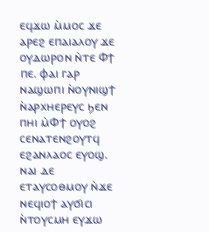ⲉϥϫⲱ ⲙ̀ⲙⲟⲥ ϫⲉ ⲁⲣⲉϩ ⲉⲡⲁⲓⲁⲗⲟⲩ ϫⲉ ⲟⲩⲇⲱⲣⲟⲛ ⲛ̀ⲧⲉ Ⲫϯ ⲡⲉ. ⲫⲁⲓ ⲅⲁⲣ ⲛⲁϣⲱⲡⲓ ⲛ̀ⲟⲩⲛⲓϣϯ ⲛ̀ⲁⲣⲭⲏⲉⲣⲉⲩⲥ ϧⲉⲛ ⲡⲏⲓ ⲙ̀Ⲫϯ ⲟⲩⲟϩ ⲥⲉⲛⲁⲧⲉⲛϩⲟⲩⲧϥ ⲉϩⲁⲛⲗⲁⲟⲥ ⲉⲩⲟϣ. ⲛⲁⲓ ⲇⲉ ⲉⲧⲁⲩⲥⲟⲑⲙⲟⲩ ⲛ̀ϫⲉ ⲛⲉϥⲓⲟϯ ⲁⲩϭⲓⲥⲓ ⲛ̀ⲧⲟⲩⲥⲙⲏ ⲉⲩϫⲱ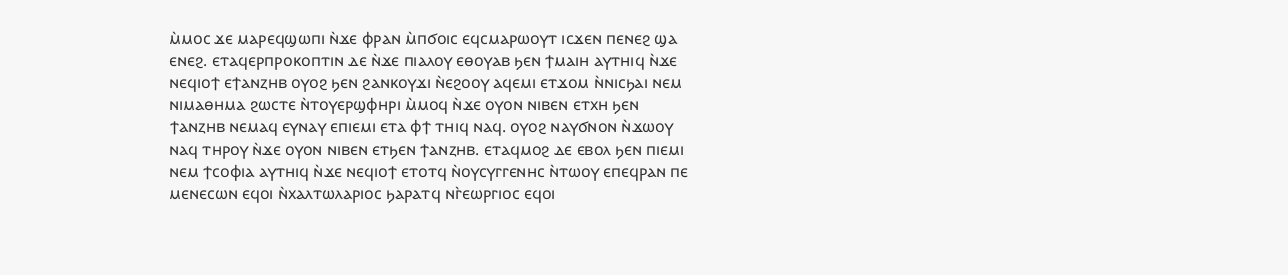ⲙ̀ⲙⲟⲥ ϫⲉ ⲙⲁⲣⲉϥϣⲱⲡⲓ ⲛ̀ϫⲉ ⲫⲣⲁⲛ ⲙ̀ⲡϭⲟⲓⲥ ⲉϥⲥⲙⲁⲣⲱⲟⲩⲧ ⲓⲥϫⲉⲛ ⲡⲉⲛⲉϩ ϣⲁ ⲉⲛⲉϩ. ⲉⲧⲁϥⲉⲣⲡⲣⲟⲕⲟⲡⲧⲓⲛ ⲇⲉ ⲛ̀ϫⲉ ⲡⲓⲁⲗⲟⲩ ⲉⲑⲟⲩⲁⲃ ϧⲉⲛ ϯⲙⲁⲓⲏ ⲁⲩⲧⲏⲓϥ ⲛ̀ϫⲉ ⲛⲉϥⲓⲟϯ ⲉϯⲁⲛⲍⲏⲃ ⲟⲩⲟϩ ϧⲉⲛ ϩⲁⲛⲕⲟⲩϫⲓ ⲛ̀ⲉϩⲟⲟⲩ ⲁϥⲉⲙⲓ ⲉⲧϫⲟⲙ ⲛ̀ⲛⲓⲥϧⲁⲓ ⲛⲉⲙ ⲛⲓⲙⲁⲑⲏⲙⲁ ϩⲱⲥⲧⲉ ⲛ̀ⲧⲟⲩⲉⲣϣⲫⲏⲣⲓ ⲙ̀ⲙⲟϥ ⲛ̀ϫⲉ ⲟⲩⲟⲛ ⲛⲓⲃⲉⲛ ⲉⲧⲭⲏ ϧⲉⲛ ϯⲁⲛⲍⲏⲃ ⲛⲉⲙⲁϥ ⲉⲩⲛⲁⲩ ⲉⲡⲓⲉⲙⲓ ⲉⲧⲁ ⲫϯ ⲧⲏⲓϥ ⲛⲁϥ. ⲟⲩⲟϩ ⲛⲁⲩϭⲛⲟⲛ ⲛ̀ϫⲱⲟⲩ ⲛⲁϥ ⲧⲏⲣⲟⲩ ⲛ̀ϫⲉ ⲟⲩⲟⲛ ⲛⲓⲃⲉⲛ ⲉⲧϧⲉⲛ ϯⲁⲛⲍⲏⲃ. ⲉⲧⲁϥⲙⲟϩ ⲇⲉ ⲉⲃⲟⲗ ϧⲉⲛ ⲡⲓⲉⲙⲓ ⲛⲉⲙ ϯⲥⲟⲫⲓⲁ ⲁⲩⲧⲏⲓϥ ⲛ̀ϫⲉ ⲛⲉϥⲓⲟϯ ⲉⲧⲟⲧϥ ⲛ̀ⲟⲩⲥⲩⲅⲅⲉⲛⲏⲥ ⲛ̀ⲧⲱⲟⲩ ⲉⲡⲉϥⲣⲁⲛ ⲡⲉ ⲙⲉⲛⲉⲥⲱⲛ ⲉϥⲟⲓ ⲛ̀ⲭⲁⲗⲧⲱⲗⲁⲣⲓⲟⲥ ϧⲁⲣⲁⲧϥ ⲛⲅ̀ⲉⲱⲣⲅⲓⲟⲥ ⲉϥⲟⲓ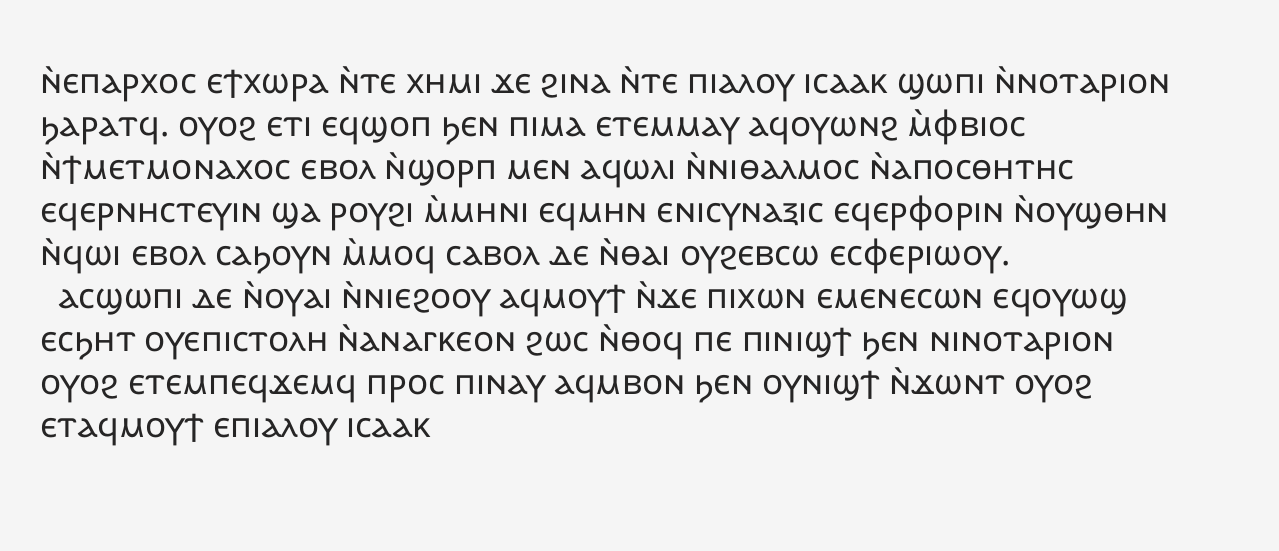ⲛ̀ⲉⲡⲁⲣⲭⲟⲥ ⲉϯⲭⲱⲣⲁ ⲛ̀ⲧⲉ ⲭⲏⲙⲓ ϫⲉ ϩⲓⲛⲁ ⲛ̀ⲧⲉ ⲡⲓⲁⲗⲟⲩ ⲓⲥⲁⲁⲕ ϣⲱⲡⲓ ⲛ̀ⲛⲟⲧⲁⲣⲓⲟⲛ ϧⲁⲣⲁⲧϥ. ⲟⲩⲟϩ ⲉⲧⲓ ⲉϥϣⲟⲡ ϧⲉⲛ ⲡⲓⲙⲁ ⲉⲧⲉⲙⲙⲁⲩ ⲁϥⲟⲩⲱⲛϩ ⲙ̀ⲫⲃⲓⲟⲥ ⲛ̀ϯⲙⲉⲧⲙⲟⲛⲁⲭⲟⲥ ⲉⲃⲟⲗ ⲛ̀ϣⲟⲣⲡ ⲙⲉⲛ ⲁϥⲱⲗⲓ ⲛ̀ⲛⲓⲑⲁⲗⲙⲟⲥ ⲛ̀ⲁⲡⲟⲥⲑⲏⲧⲏⲥ ⲉϥⲉⲣⲛⲏⲥⲧⲉⲩⲓⲛ ϣⲁ ⲣⲟⲩϩⲓ ⲙ̀ⲙⲏⲛⲓ ⲉϥⲙⲏⲛ ⲉⲛⲓⲥⲩⲛⲁⲝⲓⲥ ⲉϥⲉⲣⲫⲟⲣⲓⲛ ⲛ̀ⲟⲩϣⲑⲏⲛ ⲛ̀ϥⲱⲓ ⲉⲃⲟⲗ ⲥⲁϧⲟⲩⲛ ⲙ̀ⲙⲟϥ ⲥⲁⲃⲟⲗ ⲇⲉ ⲛ̀ⲑⲁⲓ ⲟⲩϩⲉⲃⲥⲱ ⲉⲥⲫⲉⲣⲓⲱⲟⲩ.
  ⲁⲥϣⲱⲡⲓ ⲇⲉ ⲛ̀ⲟⲩⲁⲓ ⲛ̀ⲛⲓⲉϩⲟⲟⲩ ⲁϥⲙⲟⲩϯ ⲛ̀ϫⲉ ⲡⲓⲭⲱⲛ ⲉⲙⲉⲛⲉⲥⲱⲛ ⲉϥⲟⲩⲱϣ ⲉⲥϧⲏⲧ ⲟⲩⲉⲡⲓⲥⲧⲟⲗⲏ ⲛ̀ⲁⲛⲁⲅⲕⲉⲟⲛ ϩⲱⲥ ⲛ̀ⲑⲟϥ ⲡⲉ ⲡⲓⲛⲓϣϯ ϧⲉⲛ ⲛⲓⲛⲟⲧⲁⲣⲓⲟⲛ ⲟⲩⲟϩ ⲉⲧⲉⲙⲡⲉϥϫⲉⲙϥ ⲡⲣⲟⲥ ⲡⲓⲛⲁⲩ ⲁϥⲙⲃⲟⲛ ϧⲉⲛ ⲟⲩⲛⲓϣϯ ⲛ̀ϫⲱⲛⲧ ⲟⲩⲟϩ ⲉⲧⲁϥⲙⲟⲩϯ ⲉⲡⲓⲁⲗⲟⲩ ⲓⲥⲁⲁⲕ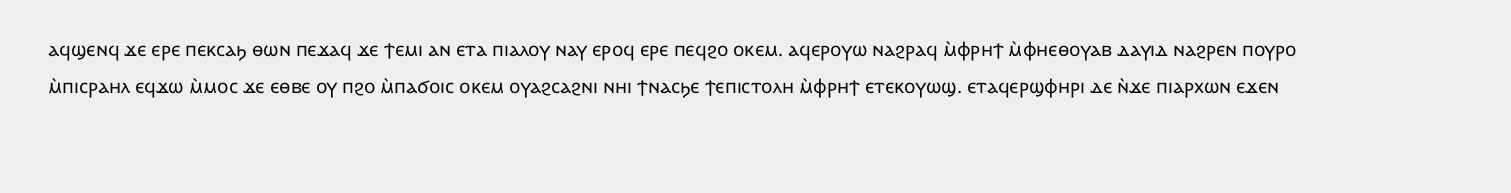ⲁϥϣⲉⲛϥ ϫⲉ ⲉⲣⲉ ⲡⲉⲕⲥⲁϧ ⲑⲱⲛ ⲡⲉϫⲁϥ ϫⲉ ϯⲉⲙⲓ ⲁⲛ ⲉⲧⲁ ⲡⲓⲁⲗⲟⲩ ⲛⲁⲩ ⲉⲣⲟϥ ⲉⲣⲉ ⲡⲉϥϩⲟ ⲟⲕⲉⲙ. ⲁϥⲉⲣⲟⲩⲱ ⲛⲁϩⲣⲁϥ ⲙ̀ⲫⲣⲏϯ ⲙ̀ⲫⲏⲉⲑⲟⲩⲁⲃ ⲇⲁⲩⲓⲇ ⲛⲁϩⲣⲉⲛ ⲡⲟⲩⲣⲟ ⲙ̀ⲡⲓⲥⲣⲁⲏⲗ ⲉϥϫⲱ ⲙ̀ⲙⲟⲥ ϫⲉ ⲉⲑⲃⲉ ⲟⲩ ⲡϩⲟ ⲙ̀ⲡⲁϭⲟⲓⲥ ⲟⲕⲉⲙ ⲟⲩⲁϩⲥⲁϩⲛⲓ ⲛⲏⲓ ϯⲛⲁⲥϧⲉ ϯⲉⲡⲓⲥⲧⲟⲗⲏ ⲙ̀ⲫⲣⲏϯ ⲉⲧⲉⲕⲟⲩⲱϣ. ⲉⲧⲁϥⲉⲣϣⲫⲏⲣⲓ ⲇⲉ ⲛ̀ϫⲉ ⲡⲓⲁⲣⲭⲱⲛ ⲉϫⲉⲛ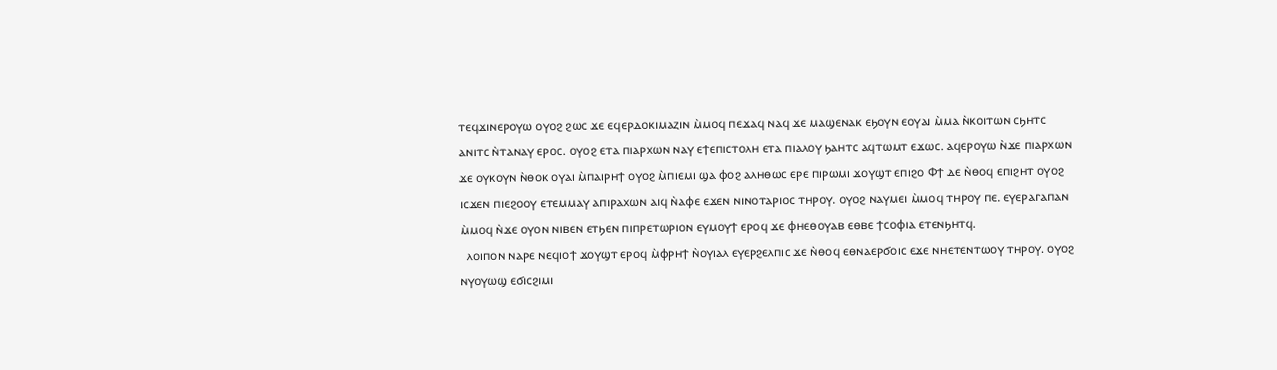ⲧⲉϥϫⲓⲛⲉⲣⲟⲩⲱ ⲟⲩⲟϩ ϩⲱⲥ ϫⲉ ⲉϥⲉⲣⲇⲟⲕⲓⲙⲁⲍⲓⲛ ⲙ̀ⲙⲟϥ ⲡⲉϫⲁϥ ⲛⲁϥ ϫⲉ ⲙⲁϣⲉⲛⲁⲕ ⲉϧⲟⲩⲛ ⲉⲟⲩⲁⲓ ⲙ̀ⲙⲁ ⲛ̀ⲕⲟⲓⲧⲱⲛ ⲥϧⲏⲧⲥ ⲁⲛⲓⲧⲥ ⲛ̀ⲧⲁⲛⲁⲩ ⲉⲣⲟⲥ. ⲟⲩⲟϩ ⲉⲧⲁ ⲡⲓⲁⲣⲭⲱⲛ ⲛⲁⲩ ⲉϯⲉⲡⲓⲥⲧⲟⲗⲏ ⲉⲧⲁ ⲡⲓⲁⲗⲟⲩ ϧⲁⲏⲧⲥ ⲁϥⲧⲱⲙⲧ ⲉϫⲱⲥ. ⲁϥⲉⲣⲟⲩⲱ ⲛ̀ϫⲉ ⲡⲓⲁⲣⲭⲱⲛ ϫⲉ ⲟⲩⲕⲟⲩⲛ ⲛ̀ⲑⲟⲕ ⲟⲩⲁⲓ ⲙ̀ⲡⲁⲓⲣⲏϯ ⲟⲩⲟϩ ⲙ̀ⲡⲓⲉⲙⲓ ϣⲁ ⲫⲟϩ ⲁⲗⲏⲑⲱⲥ ⲉⲣⲉ ⲡⲓⲣⲱⲙⲓ ϫⲟⲩϣⲧ ⲉⲡⲓϩⲟ Ⲫϯ ⲇⲉ ⲛ̀ⲑⲟϥ ⲉⲡⲓϩⲏⲧ ⲟⲩⲟϩ ⲓⲥϫⲉⲛ ⲡⲓⲉϩⲟⲟⲩ ⲉⲧⲉⲙⲙⲁⲩ ⲁⲡⲓⲣⲁⲭⲱⲛ ⲁⲓϥ ⲛ̀ⲁⲫⲉ ⲉϫⲉⲛ ⲛⲓⲛⲟⲧⲁⲣⲓⲟⲥ ⲧⲏⲣⲟⲩ. ⲟⲩⲟϩ ⲛⲁⲩⲙⲉⲓ ⲙ̀ⲙⲟϥ ⲧⲏⲣⲟⲩ ⲡⲉ. ⲉⲩⲉⲣⲁⲅⲁⲡⲁⲛ ⲙ̀ⲙⲟϥ ⲛ̀ϫⲉ ⲟⲩⲟⲛ ⲛⲓⲃⲉⲛ ⲉⲧϧⲉⲛ ⲡⲓⲡⲣⲉⲧⲱⲣⲓⲟⲛ ⲉⲩⲙⲟⲩϯ ⲉⲣⲟϥ ϫⲉ ⲫⲏⲉⲑⲟⲩⲁⲃ ⲉⲑⲃⲉ ϯⲥⲟⲫⲓⲁ ⲉⲧⲉⲛϧⲏⲧϥ.
  ⲗⲟⲓⲡⲟⲛ ⲛⲁⲣⲉ ⲛⲉϥⲓⲟϯ ϫⲟⲩϣⲧ ⲉⲣⲟϥ ⲙ̀ⲫⲣⲏϯ ⲛ̀ⲟⲩⲓⲁⲗ ⲉⲩⲉⲣϩⲉⲗⲡⲓⲥ ϫⲉ ⲛ̀ⲑⲟϥ ⲉⲑⲛⲁⲉⲣϭⲟⲓⲥ ⲉϫⲉ ⲛⲏⲉⲧⲉⲛⲧⲱⲟⲩ ⲧⲏⲣⲟⲩ. ⲟⲩⲟϩ ⲛⲩⲟⲩⲱϣ ⲉϭⲓⲥϩⲓⲙⲓ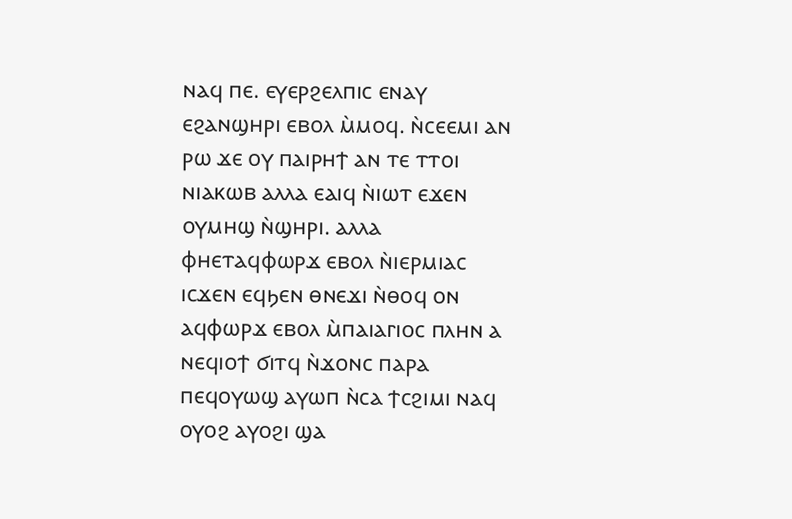ⲛⲁϥ ⲡⲉ. ⲉⲩⲉⲣϩⲉⲗⲡⲓⲥ ⲉⲛⲁⲩ ⲉϩⲁⲛϣⲏⲣⲓ ⲉⲃⲟⲗ ⲙ̀ⲙⲟϥ. ⲛ̀ⲥⲉⲉⲙⲓ ⲁⲛ ⲣⲱ ϫⲉ ⲟⲩ ⲡⲁⲓⲣⲏϯ ⲁⲛ ⲧⲉ ⲧⲧⲟⲓ ⲛⲓⲁⲕⲱⲃ ⲁⲗⲗⲁ ⲉⲁⲓϥ ⲛ̀ⲓⲱⲧ ⲉϫⲉⲛ ⲟⲩⲙⲏϣ ⲛ̀ϣⲏⲣⲓ. ⲁⲗⲗⲁ ⲫⲏⲉⲧⲁϥⲫⲱⲣϫ ⲉⲃⲟⲗ ⲛ̀ⲓⲉⲣⲙⲓⲁⲥ ⲓⲥϫⲉⲛ ⲉϥϧⲉⲛ ⲑⲛⲉϫⲓ ⲛ̀ⲑⲟϥ ⲟⲛ ⲁϥⲫⲱⲣϫ ⲉⲃⲟⲗ ⲙ̀ⲡⲁⲓⲁⲅⲓⲟⲥ ⲡⲗⲏⲛ ⲁ ⲛⲉϥⲓⲟϯ ϭⲓⲧϥ ⲛ̀ϫⲟⲛⲥ ⲡⲁⲣⲁ ⲡⲉϥⲟⲩⲱϣ ⲁⲩⲱⲡ ⲛ̀ⲥⲁ ϯⲥϩⲓⲙⲓ ⲛⲁϥ ⲟⲩⲟϩ ⲁⲩⲟϩⲓ ϣⲁ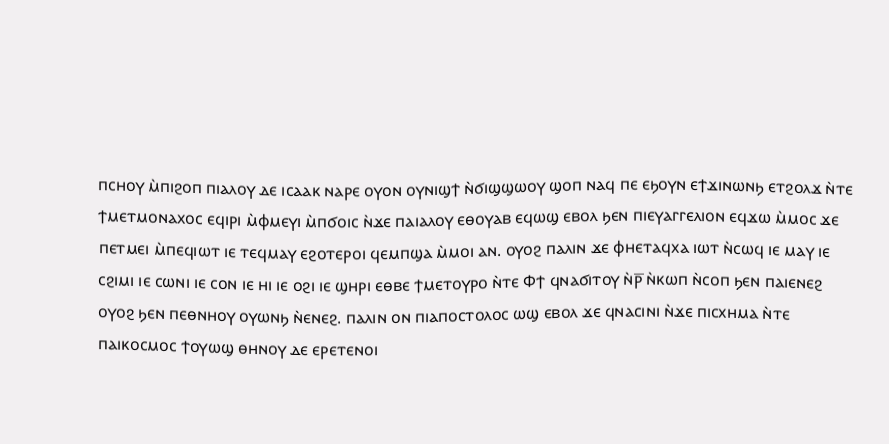ⲡⲥⲏⲟⲩ ⲙ̀ⲡⲓϩⲟⲡ ⲡⲓⲁⲗⲟⲩ ⲇⲉ ⲓⲥⲁⲁⲕ ⲛⲁⲣⲉ ⲟⲩⲟⲛ ⲟⲩⲛⲓϣϯ ⲛ̀ϭⲓϣϣⲱⲟⲩ ϣⲟⲡ ⲛⲁϥ ⲡⲉ ⲉϧⲟⲩⲛ ⲉϯϫⲓⲛⲱⲛϧ ⲉⲧϩⲟⲗϫ ⲛ̀ⲧⲉ ϯⲙⲉⲧⲙⲟⲛⲁⲭⲟⲥ ⲉϥⲓⲣⲓ ⲙ̀ⲫⲙⲉⲩⲓ ⲙ̀ⲡϭⲟⲓⲥ ⲛ̀ϫⲉ ⲡⲁⲓⲁⲗⲟⲩ ⲉⲑⲟⲩⲁⲃ ⲉϥⲱϣ ⲉⲃⲟⲗ ϧⲉⲛ ⲡⲓⲉⲩⲁⲅⲅⲉⲗⲓⲟⲛ ⲉϥϫⲱ ⲙ̀ⲙⲟⲥ ϫⲉ ⲡⲉⲧⲙⲉⲓ ⲙ̀ⲡⲉϥⲓⲱⲧ ⲓⲉ ⲧⲉϥⲙⲁⲩ ⲉϩⲟⲧⲉⲣⲟⲓ ϥⲉⲙⲡϣⲁ ⲙ̀ⲙⲟⲓ ⲁⲛ. ⲟⲩⲟϩ ⲡⲁⲗⲓⲛ ϫⲉ ⲫⲏⲉⲧⲁϥⲭⲁ ⲓⲱⲧ ⲛ̀ⲥⲱϥ ⲓⲉ ⲙⲁⲩ ⲓⲉ ⲥϩⲓⲙⲓ ⲓⲉ ⲥⲱⲛⲓ ⲓⲉ ⲥⲟⲛ ⲓⲉ ⲏⲓ ⲓⲉ ⲟϩⲓ ⲓⲉ ϣⲏⲣⲓ ⲉⲑⲃⲉ ϯⲙⲉⲧⲟⲩⲣⲟ ⲛ̀ⲧⲉ Ⲫϯ ϥⲛⲁϭⲓⲧⲟⲩ ⲛ̀ⲣ̅ ⲛ̀ⲕⲱⲡ ⲛ̀ⲥⲟⲡ ϧⲉⲛ ⲡⲁⲓⲉⲛⲉϩ ⲟⲩⲟϩ ϧⲉⲛ ⲡⲉⲑⲛⲏⲟⲩ ⲟⲩⲱⲛϧ ⲛ̀ⲉⲛⲉϩ. ⲡⲁⲗⲓⲛ ⲟⲛ ⲡⲓⲁⲡⲟⲥⲧⲟⲗⲟⲥ ⲱϣ ⲉⲃⲟⲗ ϫⲉ ϥⲛⲁⲥⲓⲛⲓ ⲛ̀ϫⲉ ⲡⲓⲥⲭⲏⲙⲁ ⲛ̀ⲧⲉ ⲡⲁⲓⲕⲟⲥⲙⲟⲥ ϯⲟⲩⲱϣ ⲑⲏⲛⲟⲩ ⲇⲉ ⲉⲣⲉⲧⲉⲛⲟⲓ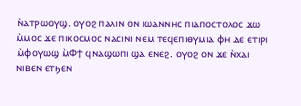ⲛ̀ⲁⲧⲣⲱⲟⲩϣ. ⲟⲩⲟϩ ⲡⲁⲗⲓⲛ ⲟⲛ ⲓⲱⲁⲛⲛⲏⲥ ⲡⲓⲁⲡⲟⲥⲧⲟⲗⲟⲥ ϫⲱ ⲙ̀ⲙⲟⲥ ϫⲉ ⲡⲓⲕⲟⲥⲙⲟⲥ ⲛⲁⲥⲓⲛⲓ ⲛⲉⲙ ⲧⲉϥⲉⲡⲓⲑⲩⲙⲓⲁ ⲫⲏ ⲇⲉ ⲉⲧⲓⲣⲓ ⲙ̀ⲫⲟⲩⲱϣ ⲙ̀Ⲫϯ ϥⲛⲁϣⲱⲡⲓ ϣⲁ ⲉⲛⲉϩ. ⲟⲩⲟϩ ⲟⲛ ϫⲉ ⲛ̀ⲭⲁⲓ ⲛⲓⲃⲉⲛ ⲉⲧϧⲉⲛ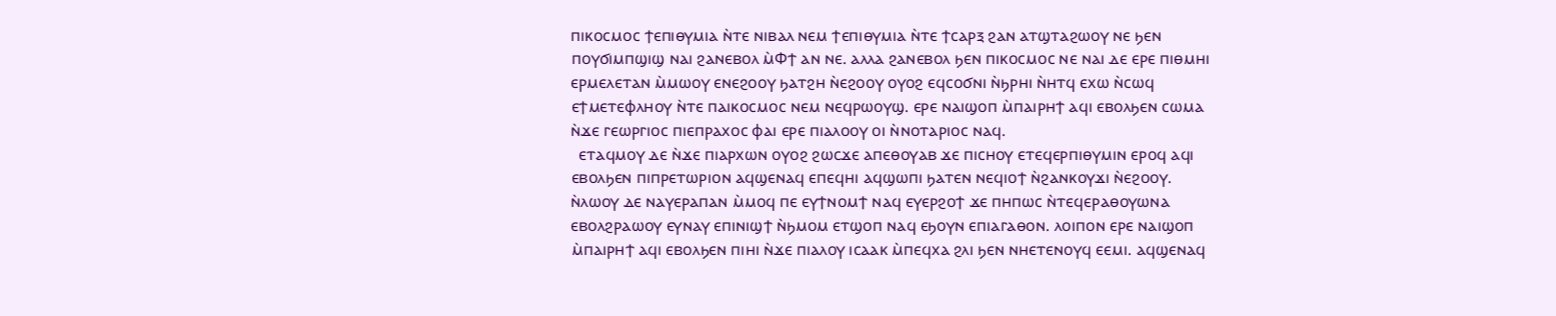ⲡⲓⲕⲟⲥⲙⲟⲥ ϯⲉⲡⲓⲑⲩⲙⲓⲁ ⲛ̀ⲧⲉ ⲛⲓⲃⲁⲗ ⲛⲉⲙ ϯⲉⲡⲓⲑⲩⲙⲓⲁ ⲛ̀ⲧⲉ ϯⲥⲁⲣⲝ ϩⲁⲛ ⲁⲧϣⲧⲁϩⲱⲟⲩ ⲛⲉ ϧⲉⲛ ⲡⲟⲩϭⲓⲙⲡϣⲓϣ ⲛⲁⲓ ϩⲁⲛⲉⲃⲟⲗ ⲙ̀Ⲫϯ ⲁⲛ ⲛⲉ. ⲁⲗⲗⲁ ϩⲁⲛⲉⲃⲟⲗ ϧⲉⲛ ⲡⲓⲕⲟⲥⲙⲟⲥ ⲛⲉ ⲛⲁⲓ ⲇⲉ ⲉⲣⲉ ⲡⲓⲑⲙⲏⲓ ⲉⲣⲙⲉⲗⲉⲧⲁⲛ ⲙ̀ⲙⲱⲟⲩ ⲉⲛⲉϩⲟⲟⲩ ϧⲁⲧϩⲏ ⲛ̀ⲉϩⲟⲟⲩ ⲟⲩⲟϩ ⲉϥⲥⲟϭⲛⲓ ⲛ̀ϧⲣⲏⲓ ⲛ̀ⲏⲧϥ ⲉⲭⲱ ⲛ̀ⲥⲱϥ ⲉϯⲙⲉⲧⲉⲫⲗⲏⲟⲩ ⲛ̀ⲧⲉ ⲡⲁⲓⲕⲟⲥⲙⲟⲥ ⲛⲉⲙ ⲛⲉϥⲣⲱⲟⲩϣ. ⲉⲣⲉ ⲛⲁⲓϣⲟⲡ ⲙ̀ⲡⲁⲓⲣⲏϯ ⲁϥⲓ ⲉⲃⲟⲗϧⲉⲛ ⲥⲱⲙⲁ ⲛ̀ϫⲉ ⲅⲉⲱⲣⲅⲓⲟⲥ ⲡⲓⲉⲡⲣⲁⲭⲟⲥ ⲫⲁⲓ ⲉⲣⲉ ⲡⲓⲁⲗⲟⲟⲩ ⲟⲓ ⲛ̀ⲛⲟⲧⲁⲣⲓⲟⲥ ⲛⲁϥ.
  ⲉⲧⲁϥⲙⲟⲩ ⲇⲉ ⲛ̀ϫⲉ ⲡⲓⲁⲣⲭⲱⲛ ⲟⲩⲟϩ ϩⲱⲥϫⲉ ⲁⲡⲉⲑⲟⲩⲁⲃ ϫⲉ ⲡⲓⲥⲏⲟⲩ ⲉⲧⲉϥⲉⲣⲡⲓⲑⲩⲙⲓⲛ ⲉⲣⲟϥ ⲁϥⲓ ⲉⲃⲟⲗϧⲉⲛ ⲡⲓⲡⲣⲉⲧⲱⲣⲓⲟⲛ ⲁϥϣⲉⲛⲁϥ ⲉⲡⲉϥⲏⲓ ⲁϥϣⲱⲡⲓ ϧⲁⲧⲉⲛ ⲛⲉϥⲓⲟϯ ⲛ̀ϩⲁⲛⲕⲟⲩϫⲓ ⲛ̀ⲉϩⲟⲟⲩ. ⲛ̀ⲗⲱⲟⲩ ⲇⲉ ⲛⲁⲩⲉⲣⲁⲡⲁⲛ ⲙ̀ⲙⲟϥ ⲡⲉ ⲉⲩϯⲛⲟⲙϯ ⲛⲁϥ ⲉⲩⲉⲣϩⲟϯ ϫⲉ ⲡⲏⲡⲱⲥ ⲛ̀ⲧⲉϥⲉⲣⲁⲑⲟⲩⲱⲛⲁ ⲉⲃⲟⲗϩⲣⲁⲱⲟⲩ ⲉⲩⲛⲁⲩ ⲉⲡⲓⲛⲓϣϯ ⲛ̀ϧⲙⲟⲙ ⲉⲧϣⲟⲡ ⲛⲁϥ ⲉϧⲟⲩⲛ ⲉⲡⲓⲁⲅⲁⲑⲟⲛ. ⲗⲟⲓⲡⲟⲛ ⲉⲣⲉ ⲛⲁⲓϣⲟⲡ ⲙ̀ⲡⲁⲓⲣⲏϯ ⲁϥⲓ ⲉⲃⲟⲗϧⲉⲛ ⲡⲓⲏⲓ ⲛ̀ϫⲉ ⲡⲓⲁⲗⲟⲩ ⲓⲥⲁⲁⲕ ⲙ̀ⲡⲉϥⲭⲁ ϩⲗⲓ ϧⲉⲛ ⲛⲏⲉⲧⲉⲛⲟⲩϥ ⲉⲉⲙⲓ. ⲁϥϣⲉⲛⲁϥ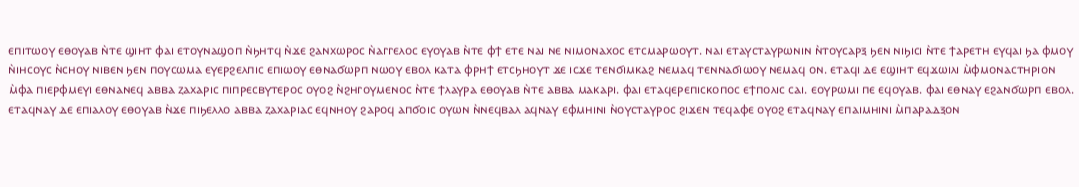ⲉⲡⲓⲧⲱⲟⲩ ⲉⲑⲟⲩⲁⲃ ⲛ̀ⲧⲉ ϣⲓⲏⲧ ⲫⲁⲓ ⲉⲧⲟⲩⲛⲁϣⲟⲡ ⲛ̀ϧⲏⲧϥ ⲛ̀ϫⲉ ϩⲁⲛⲭⲱⲣⲟⲥ ⲛ̀ⲁⲅⲅⲉⲗⲟⲥ ⲉⲩⲟⲩⲁⲃ ⲛ̀ⲧⲉ ⲫϯ ⲉⲧⲉ ⲛⲁⲓ ⲛⲉ ⲛⲓⲙⲟⲛⲁⲭⲟⲥ ⲉⲧⲥⲙⲁⲣⲱⲟⲩⲧ. ⲛⲁⲓ ⲉⲧⲁⲩⲥⲧⲁⲩⲣⲱⲛⲓⲛ ⲛ̀ⲧⲟⲩⲥⲁⲣⲝ ϧⲉⲛ ⲛⲓϧⲓⲥⲓ ⲛ̀ⲧⲉ ϯⲁⲣⲉⲧⲏ ⲉⲩϥⲁⲓ ϧⲁ ⲫⲙⲟⲩ ⲛ̀ⲓⲏⲥⲟⲩⲥ ⲛ̀ⲥⲏⲟⲩ ⲛⲓⲃⲉⲛ ϧⲉⲛ ⲡⲟⲩⲥⲱⲙⲁ ⲉⲩⲉⲣϩⲉⲗⲡⲓⲥ ⲉⲡⲓⲱⲟⲩ ⲉⲑⲛⲁϭⲱⲣⲡ ⲛⲱⲟⲩ ⲉⲃⲟⲗ ⲕⲁⲧⲁ ⲫⲣⲏϯ ⲉⲧⲥϧⲏⲟⲩⲧ ϫⲉ ⲓⲥϫⲉ ⲧⲉⲛϭⲓⲙⲕⲁϩ ⲛⲉⲙⲁϥ ⲧⲉⲛⲛⲁϭⲓⲱⲟⲩ ⲛⲉⲙⲁϥ ⲟⲛ. ⲉⲧⲁϥⲓ ⲇⲉ ⲉϣⲓⲏⲧ ⲉϥϫⲱⲓⲗⲓ ⲙ̀ⲫⲙⲟⲛⲁⲥⲧⲏⲣⲓⲟⲛ ⲙ̀ⲫⲁ ⲡⲓⲉⲣⲫⲙⲉⲩⲓ ⲉⲑⲛⲁⲛⲉϥ ⲁⲃⲃⲁ ⲍⲁⲭⲁⲣⲓⲥ ⲡⲓⲡⲣⲉⲥⲃⲩⲧⲉⲣⲟⲥ ⲟⲩⲟϩ ⲛ̀ϩⲏⲅⲟⲩⲙⲉⲛⲟⲥ ⲛ̀ⲧⲉ ϯⲗⲁⲩⲣⲁ ⲉⲑⲟⲩⲁⲃ ⲛ̀ⲧⲉ ⲁⲃⲃⲁ ⲙⲁⲕⲁⲣⲓ. ⲫⲁⲓ ⲉⲧⲁϥⲉⲣⲉⲡⲓⲥⲕⲟⲡⲟⲥ ⲉϯⲡⲟⲗⲓⲥ ⲥⲁⲓ. ⲉⲟⲩⲣⲱⲙⲓ ⲡⲉ ⲉϥⲟⲩⲁⲃ. ⲫⲁⲓ ⲉⲑⲛⲁⲩ ⲉϩⲁⲛϭⲱⲣⲡ ⲉⲃⲟⲗ. ⲉⲧⲁϥⲛⲁⲩ ⲇⲉ ⲉⲡⲓⲁⲗⲟⲩ ⲉⲑⲟⲩⲁⲃ ⲛ̀ϫⲉ ⲡⲓϧⲉⲗⲗⲟ ⲁⲃⲃⲁ ⲍⲁⲭⲁⲣⲓⲁⲥ ⲉϥⲛⲏⲟⲩ ϩⲁⲣⲟϥ ⲁⲡϭⲟⲓⲥ ⲟⲩⲱⲛ ⲛ̀ⲛⲉϥⲃⲁⲗ ⲁϥⲛⲁⲩ ⲉⲫⲙⲏⲓⲛⲓ ⲛ̀ⲟⲩⲥⲧⲁⲩⲣⲟⲥ ϩⲓϫⲉⲛ ⲧⲉϥⲁⲫⲉ ⲟⲩⲟϩ ⲉⲧⲁϥⲛⲁⲩ ⲉⲡⲁⲓⲙⲏⲓⲛⲓ ⲙ̀ⲡⲁⲣⲁⲇⲝⲟⲛ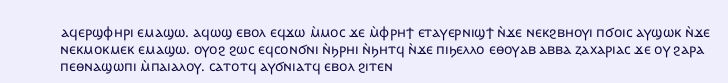ⲁϥⲉⲣϣⲫⲏⲣⲓ ⲉⲙⲁϣⲱ. ⲁϥⲱϣ ⲉⲃⲟⲗ ⲉϥϫⲱ ⲙ̀ⲙⲟⲥ ϫⲉ ⲙ̀ⲫⲣⲏϯ ⲉⲧⲁⲩⲉⲣⲛⲓϣϯ ⲛ̀ϫⲉ ⲛⲉⲕϩⲃⲏⲟⲩⲓ ⲡϭⲟⲓⲥ ⲁⲩϣⲱⲕ ⲛ̀ϫⲉ ⲛⲉⲕⲙⲟⲕⲙⲉⲕ ⲉⲙⲁϣⲱ. ⲟⲩⲟϩ ϩⲱⲥ ⲉϥⲥⲟⲛϭⲛⲓ ⲛ̀ϧⲣⲏⲓ ⲛ̀ϧⲏⲧϥ ⲛ̀ϫⲉ ⲡⲓϧⲉⲗⲗⲟ ⲉⲑⲟⲩⲁⲃ ⲁⲃⲃⲁ ⲍⲁⲭⲁⲣⲓⲁⲥ ϫⲉ ⲟⲩ ϩⲁⲣⲁ ⲡⲉⲑⲛⲁϣⲱⲡⲓ ⲙ̀ⲡⲁⲓⲁⲗⲟⲩ. ⲥⲁⲧⲟⲧϥ ⲁⲩϭⲛⲓⲁⲧϥ ⲉⲃⲟⲗ ϩⲓⲧⲉⲛ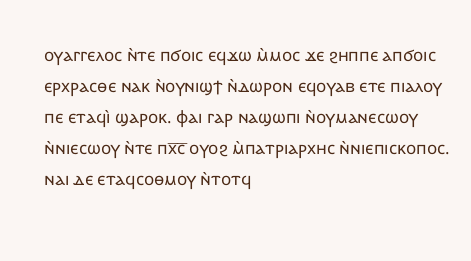ⲟⲩⲁⲅⲅⲉⲗⲟⲥ ⲛ̀ⲧⲉ ⲡϭⲟⲓⲥ ⲉϥϫⲱ ⲙ̀ⲙⲟⲥ ϫⲉ ϩⲏⲡⲡⲉ ⲁⲡϭⲟⲓⲥ ⲉⲣⲭⲣⲁⲥⲑⲉ ⲛⲁⲕ ⲛ̀ⲟⲩⲛⲓϣϯ ⲛ̀ⲇⲱⲣⲟⲛ ⲉϥⲟⲩⲁⲃ ⲉⲧⲉ ⲡⲓⲁⲗⲟⲩ ⲡⲉ ⲉⲧⲁϥⲓ̀ ϣⲁⲣⲟⲕ. ⲫⲁⲓ ⲅⲁⲣ ⲛⲁϣⲱⲡⲓ ⲛ̀ⲟⲩⲙⲁⲛⲉⲥⲱⲟⲩ ⲛ̀ⲛⲓⲉⲥⲱⲟⲩ ⲛ̀ⲧⲉ ⲡⲭ̅ⲥ̅ ⲟⲩⲟϩ ⲙ̀ⲡⲁⲧⲣⲓⲁⲣⲭⲏⲥ ⲛ̀ⲛⲓⲉⲡⲓⲥⲕⲟⲡⲟⲥ. ⲛⲁⲓ ⲇⲉ ⲉⲧⲁϥⲥⲟⲑⲙⲟⲩ ⲛ̀ⲧⲟⲧϥ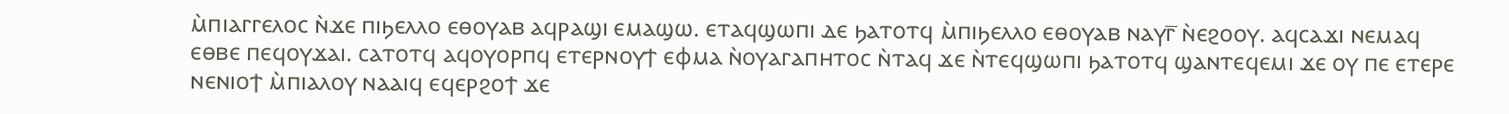ⲙ̀ⲡⲓⲁⲅⲅⲉⲗⲟⲥ ⲛ̀ϫⲉ ⲡⲓϧⲉⲗⲗⲟ ⲉⲑⲟⲩⲁⲃ ⲁϥⲣⲁϣⲓ ⲉⲙⲁϣⲱ. ⲉⲧⲁϥϣⲱⲡⲓ ⲇⲉ ϧⲁⲧⲟⲧϥ ⲙ̀ⲡⲓϧⲉⲗⲗⲟ ⲉⲑⲟⲩⲁⲃ ⲛⲁⲩⲅ̅ ⲛ̀ⲉϩⲟⲟⲩ. ⲁϥⲥⲁϫⲓ ⲛⲉⲙⲁϥ ⲉⲑⲃⲉ ⲡⲉϥⲟⲩϫⲁⲓ. ⲥⲁⲧⲟⲧϥ ⲁϥⲟⲩⲟⲣⲡϥ ⲉⲧⲉⲣⲛⲟⲩϯ ⲉⲫⲙⲁ ⲛ̀ⲟⲩⲁⲅⲁⲡⲏⲧⲟⲥ ⲛ̀ⲧⲁϥ ϫⲉ ⲛ̀ⲧⲉϥϣⲱⲡⲓ ϧⲁⲧⲟⲧϥ ϣⲁⲛⲧⲉϥⲉⲙⲓ ϫⲉ ⲟⲩ ⲡⲉ ⲉⲧⲉⲣⲉ ⲛⲉⲛⲓⲟϯ ⲙ̀ⲡⲓⲁⲗⲟⲩ ⲛⲁⲁⲓϥ ⲉϥⲉⲣϩⲟϯ ϫⲉ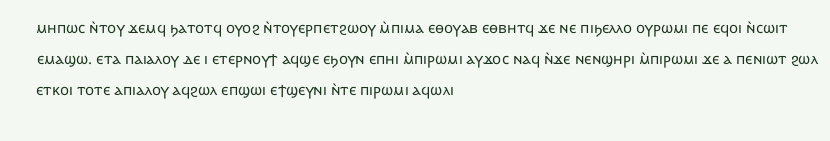ⲙⲏⲡⲱⲥ ⲛ̀ⲧⲟⲩ ϫⲉⲙϥ ϧⲁⲧⲟⲧϥ ⲟⲩⲟϩ ⲛ̀ⲧⲟⲩⲉⲣⲡⲉⲧϩⲱⲟⲩ ⲙ̀ⲡⲓⲙⲁ ⲉⲑⲟⲩⲁⲃ ⲉⲑⲃⲏⲧϥ ϫⲉ ⲛⲉ ⲡⲓϧⲉⲗⲗⲟ ⲟⲩⲣⲱⲙⲓ ⲡⲉ ⲉϥⲟⲓ ⲛ̀ⲥⲱⲓⲧ ⲉⲙⲁϣⲱ. ⲉⲧⲁ ⲡⲁⲓⲁⲗⲟⲩ ⲇⲉ ⲓ ⲉⲧⲉⲣⲛⲟⲩϯ ⲁϥϣⲉ ⲉϧⲟⲩⲛ ⲉⲡⲏⲓ ⲙ̀ⲡⲓⲣⲱⲙⲓ ⲁⲩϫⲟⲥ ⲛⲁϥ ⲛ̀ϫⲉ ⲛⲉⲛϣⲏⲣⲓ ⲙ̀ⲡⲓⲣⲱⲙⲓ ϫⲉ ⲁ ⲡⲉⲛⲓⲱⲧ ϩⲱⲗ ⲉⲧⲕⲟⲓ ⲧⲟⲧⲉ ⲁⲡⲓⲁⲗⲟⲩ ⲁϥϩⲱⲗ ⲉⲡϣⲱⲓ ⲉϯϣⲉⲩⲛⲓ ⲛ̀ⲧⲉ ⲡⲓⲣⲱⲙⲓ ⲁϥⲱⲗⲓ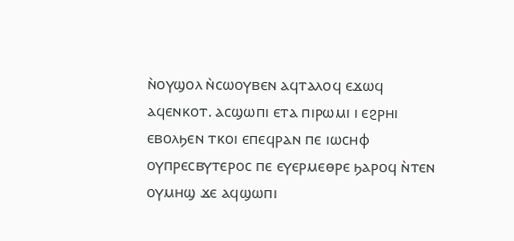ⲛ̀ⲟⲩϣⲟⲗ ⲛ̀ⲥⲱⲟⲩⲃⲉⲛ ⲁϥⲧⲁⲗⲟϥ ⲉϫⲱϥ ⲁϥⲉⲛⲕⲟⲧ. ⲁⲥϣⲱⲡⲓ ⲉⲧⲁ ⲡⲓⲣⲱⲙⲓ ⲓ ⲉϩⲣⲏⲓ ⲉⲃⲟⲗϧⲉⲛ ⲧⲕⲟⲓ ⲉⲡⲉϥⲣⲁⲛ ⲡⲉ ⲓⲱⲥⲏⲫ ⲟⲩⲡⲣⲉⲥⲃⲩⲧⲉⲣⲟⲥ ⲡⲉ ⲉⲩⲉⲣⲙⲉⲑⲣⲉ ϧⲁⲣⲟϥ ⲛ̀ⲧⲉⲛ ⲟⲩⲙⲏϣ ϫⲉ ⲁϥϣⲱⲡⲓ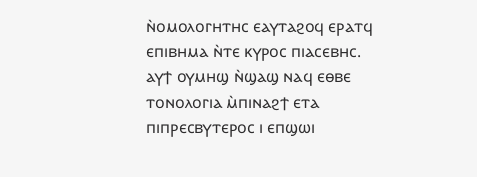ⲛ̀ⲟⲙⲟⲗⲟⲅⲏⲧⲏⲥ ⲉⲁⲩⲧⲁϩⲟϥ ⲉⲣⲁⲧϥ ⲉⲡⲓⲃⲏⲙⲁ ⲛ̀ⲧⲉ ⲕⲩⲣⲟⲥ ⲡⲓⲁⲥⲉⲃⲏⲥ. ⲁⲩϯ ⲟⲩⲙⲏϣ ⲛ̀ϣⲁϣ ⲛⲁϥ ⲉⲑⲃⲉ ⲧⲟⲛⲟⲗⲟⲅⲓⲁ ⲙ̀ⲡⲓⲛⲁϩϯ ⲉⲧⲁ ⲡⲓⲡⲣⲉⲥⲃⲩⲧⲉⲣⲟⲥ ⲓ ⲉⲡϣⲱⲓ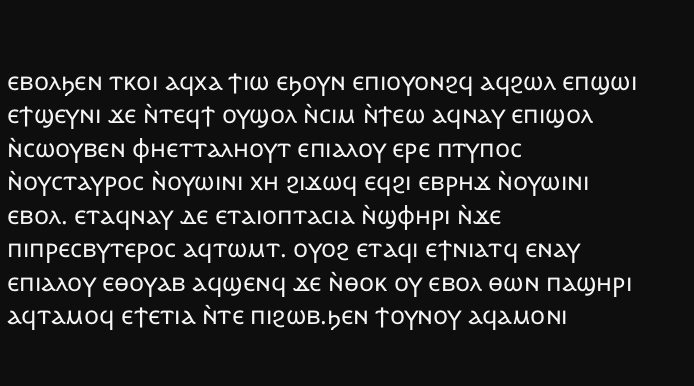ⲉⲃⲟⲗϧⲉⲛ ⲧⲕⲟⲓ ⲁϥⲭⲁ ϯⲓⲱ ⲉϧⲟⲩⲛ ⲉⲡⲓⲟⲩⲟⲛϩϥ ⲁϥϩⲱⲗ ⲉⲡϣⲱⲓ ⲉϯϣⲉⲩⲛⲓ ϫⲉ ⲛ̀ⲧⲉϥϯ ⲟⲩϣⲟⲗ ⲛ̀ⲥⲓⲙ ⲛ̀ϯⲉⲱ ⲁϥⲛⲁⲩ ⲉⲡⲓϣⲟⲗ ⲛ̀ⲥⲱⲟⲩⲃⲉⲛ ⲫⲏⲉⲧⲧⲁⲗⲏⲟⲩⲧ ⲉⲡⲓⲁⲗⲟⲩ ⲉⲣⲉ ⲡⲧⲩⲡⲟⲥ ⲛ̀ⲟⲩⲥⲧⲁⲩⲣⲟⲥ ⲛ̀ⲟⲩⲱⲓⲛⲓ ⲭⲏ ϩⲓϫⲱϥ ⲉϥϩⲓ ⲉⲃⲣⲏϫ ⲛ̀ⲟⲩⲱⲓⲛⲓ ⲉⲃⲟⲗ. ⲉⲧⲁϥⲛⲁⲩ ⲇⲉ ⲉⲧⲁⲓⲟⲡⲧⲁⲥⲓⲁ ⲛ̀ϣⲫⲏⲣⲓ ⲛ̀ϫⲉ ⲡⲓⲡⲣⲉⲥⲃⲩⲧⲉⲣⲟⲥ ⲁϥⲧⲱⲙⲧ. ⲟⲩⲟϩ ⲉⲧⲁϥⲓ ⲉϯⲛⲓⲁⲧϥ ⲉⲛⲁⲩ ⲉⲡⲓⲁⲗⲟⲩ ⲉⲑⲟⲩⲁⲃ ⲁϥϣⲉⲛϥ ϫⲉ ⲛ̀ⲑⲟⲕ ⲟⲩ ⲉⲃⲟⲗ ⲑⲱⲛ ⲡⲁϣⲏⲣⲓ ⲁϥⲧⲁⲙⲟϥ ⲉϯⲉⲧⲓⲁ ⲛ̀ⲧⲉ ⲡⲓϩⲱⲃ.ϧⲉⲛ ϯⲟⲩⲛⲟⲩ ⲁϥⲁⲙⲟⲛⲓ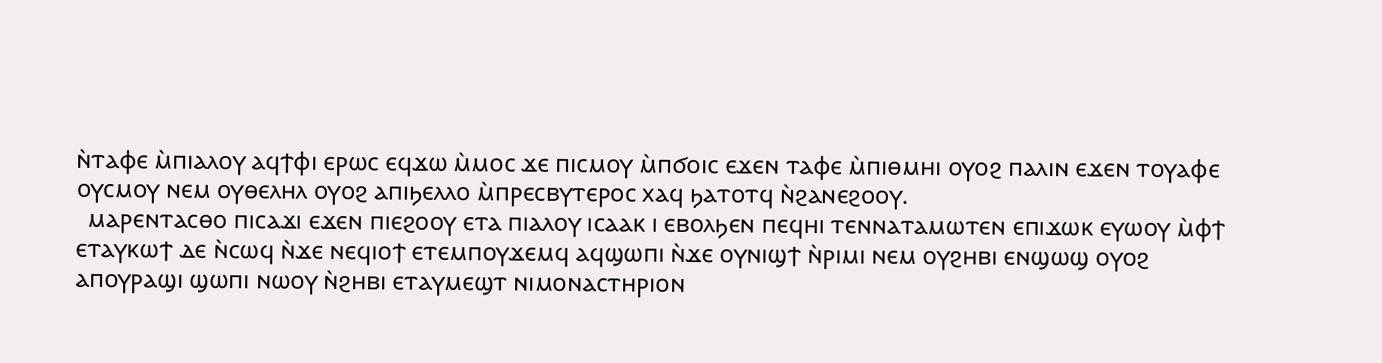ⲛ̀ⲧⲁⲫⲉ ⲙ̀ⲡⲓⲁⲗⲟⲩ ⲁϥϯⲫⲓ ⲉⲣⲱⲥ ⲉϥϫⲱ ⲙ̀ⲙⲟⲥ ϫⲉ ⲡⲓⲥⲙⲟⲩ ⲙ̀ⲡϭⲟⲓⲥ ⲉϫⲉⲛ ⲧⲁⲫⲉ ⲙ̀ⲡⲓⲑⲙⲏⲓ ⲟⲩⲟϩ ⲡⲁⲗⲓⲛ ⲉϫⲉⲛ ⲧⲟⲩⲁⲫⲉ ⲟⲩⲥⲙⲟⲩ ⲛⲉⲙ ⲟⲩⲑⲉⲗⲏⲗ ⲟⲩⲟϩ ⲁⲡⲓϧⲉⲗⲗⲟ ⲙ̀ⲡⲣⲉⲥⲃⲩⲧⲉⲣⲟⲥ ⲭⲁϥ ϧⲁⲧⲟⲧϥ ⲛ̀ϩⲁⲛⲉϩⲟⲟⲩ.
  ⲙⲁⲣⲉⲛⲧⲁⲥⲑⲟ ⲡⲓⲥⲁϫⲓ ⲉϫⲉⲛ ⲡⲓⲉϩⲟⲟⲩ ⲉⲧⲁ ⲡⲓⲁⲗⲟⲩ ⲓⲥⲁⲁⲕ ⲓ ⲉⲃⲟⲗϧⲉⲛ ⲡⲉϥⲏⲓ ⲧⲉⲛⲛⲁⲧⲁⲙⲱⲧⲉⲛ ⲉⲡⲓϫⲱⲕ ⲉⲩⲱⲟⲩ ⲙ̀ⲫϯ ⲉⲧⲁⲩⲕⲱϯ ⲇⲉ ⲛ̀ⲥⲱϥ ⲛ̀ϫⲉ ⲛⲉϥⲓⲟϯ ⲉⲧⲉⲙⲡⲟⲩϫⲉⲙϥ ⲁϥϣⲱⲡⲓ ⲛ̀ϫⲉ ⲟⲩⲛⲓϣϯ ⲛ̀ⲣⲓⲙⲓ ⲛⲉⲙ ⲟⲩϩⲏⲃⲓ ⲉⲛϣⲱϣ ⲟⲩⲟϩ ⲁⲡⲟⲩⲣⲁϣⲓ ϣⲱⲡⲓ ⲛⲱⲟⲩ ⲛ̀ϩⲏⲃⲓ ⲉⲧⲁⲩⲙⲉϣⲧ ⲛⲓⲙⲟⲛⲁⲥⲧⲏⲣⲓⲟⲛ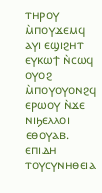ⲧⲏⲣⲟⲩ ⲙ̀ⲡⲟⲩϫⲉⲙϥ ⲁⲩⲓ ⲉϣⲓϩⲏⲧ ⲉⲩⲕⲱϯ ⲛ̀ⲥⲱϥ ⲟⲩⲟϩ ⲙ̀ⲡⲟⲩⲟⲩⲟⲛϩϥ ⲉⲣⲱⲟⲩ ⲛ̀ϫⲉ ⲛⲓϧⲉⲗⲗⲟⲓ ⲉⲑⲟⲩⲁⲃ. ⲉⲡⲓⲇⲏ ⲧⲟⲩⲥⲩⲛⲏⲑⲉⲓⲁ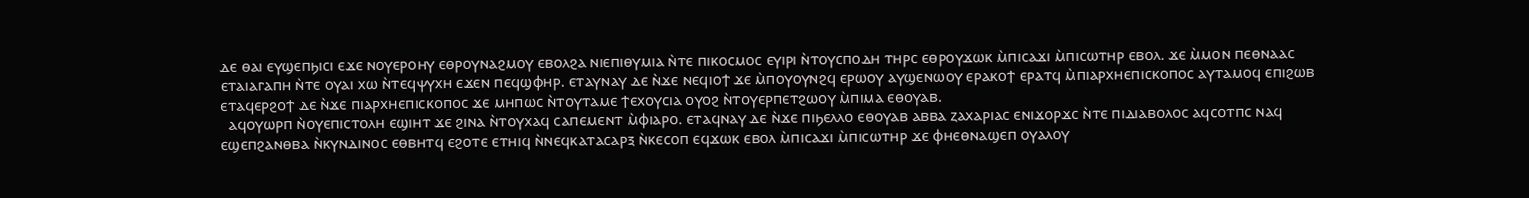ⲇⲉ ⲑⲁⲓ ⲉⲩϣⲉⲡϧⲓⲥⲓ ⲉϫⲉ ⲛⲟⲩⲉⲣⲟⲏⲩ ⲉⲑⲣⲟⲩⲛⲁϩⲙⲟⲩ ⲉⲃⲟⲗϩⲁ ⲛⲓⲉⲡⲓⲑⲩⲙⲓⲁ ⲛ̀ⲧⲉ ⲡⲓⲕⲟⲥⲙⲟⲥ ⲉⲩⲓⲣⲓ ⲛ̀ⲧⲟⲩⲥⲡⲟⲇⲏ ⲧⲏⲣⲥ ⲉⲑⲣⲟⲩϫⲱⲕ ⲙ̀ⲡⲓⲥⲁϫⲓ ⲙ̀ⲡⲓⲥⲱⲧⲏⲣ ⲉⲃⲟⲗ. ϫⲉ ⲙ̀ⲙⲟⲛ ⲡⲉⲑⲛⲁⲁⲥ ⲉⲧⲁⲓⲁⲅⲁⲡⲏ ⲛ̀ⲧⲉ ⲟⲩⲁⲓ ⲭⲱ ⲛ̀ⲧⲉϥⲯⲩⲭⲏ ⲉϫⲉⲛ ⲡⲉϥϣⲫⲏⲣ. ⲉⲧⲁⲩⲛⲁⲩ ⲇⲉ ⲛ̀ϫⲉ ⲛⲉϥⲓⲟϯ ϫⲉ ⲙ̀ⲡⲟⲩⲟⲩⲛϩϥ ⲉⲣⲱⲟⲩ ⲁⲩϣⲉⲛⲱⲟⲩ ⲉⲣⲁⲕⲟϯ ⲉⲣⲁⲧϥ ⲙ̀ⲡⲓⲁⲣⲭⲏⲉⲡⲓⲥⲕⲟⲡⲟⲥ ⲁⲩⲧⲁⲙⲟϥ ⲉⲡⲓϩⲱⲃ ⲉⲧⲁϥⲉⲣϩⲟϯ ⲇⲉ ⲛ̀ϫⲉ ⲡⲓⲁⲣⲭⲏⲉⲡⲓⲥⲕⲟⲡⲟⲥ ϫⲉ ⲙⲏⲡⲱⲥ ⲛ̀ⲧⲟⲩⲧⲁⲙⲉ ϯⲉⲭⲟⲩⲥⲓⲁ ⲟⲩⲟϩ ⲛ̀ⲧⲟⲩⲉⲣⲡⲉⲧϩⲱⲟⲩ ⲙ̀ⲡⲓⲙⲁ ⲉⲑⲟⲩⲁⲃ.
  ⲁϥⲟⲩⲱⲣⲡ ⲛ̀ⲟⲩⲉⲡⲓⲥⲧⲟⲗⲏ ⲉϣⲓⲏⲧ ϫⲉ ϩⲓⲛⲁ ⲛ̀ⲧⲟⲩⲭⲁϥ ⲥⲁⲡⲉⲙⲉⲛⲧ ⲙ̀ⲫⲓⲁⲣⲟ. ⲉⲧⲁϥⲛⲁⲩ ⲇⲉ ⲛ̀ϫⲉ ⲡⲓϧⲉⲗⲗⲟ ⲉⲑⲟⲩⲁⲃ ⲁⲃⲃⲁ ⲍⲁⲭⲁⲣⲓⲁⲥ ⲉⲛⲓϫⲟⲣϫⲥ ⲛ̀ⲧⲉ ⲡⲓⲇⲓⲁⲃⲟⲗⲟⲥ ⲁϥⲥⲟⲧⲡⲥ ⲛⲁϥ ⲉϣⲉⲡϩⲁⲛⲑⲃⲁ ⲛ̀ⲕⲩⲛⲇⲓⲛⲟⲥ ⲉⲑⲃⲏⲧϥ ⲉϩⲟⲧⲉ ⲉⲧⲏⲓϥ ⲛ̀ⲛⲉϥⲕⲁⲧⲁⲥⲁⲣⲝ ⲛ̀ⲕⲉⲥⲟⲡ ⲉϥϫⲱⲕ ⲉⲃⲟⲗ ⲙ̀ⲡⲓⲥⲁϫⲓ ⲙ̀ⲡⲓⲥⲱⲧⲏⲣ ϫⲉ ⲫⲏⲉⲑⲛⲁϣⲉⲡ ⲟⲩⲁⲗⲟⲩ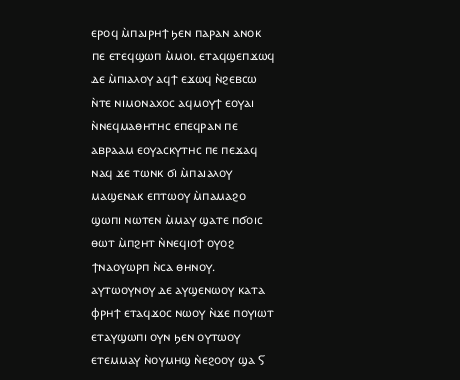ⲉⲣⲟϥ ⲙ̀ⲡⲁⲓⲣⲏϯ ϧⲉⲛ ⲡⲁⲣⲁⲛ ⲁⲛⲟⲕ ⲡⲉ ⲉⲧⲉϥϣⲱⲡ ⲙ̀ⲙⲟⲓ. ⲉⲧⲁϥϣⲉⲡϫⲱϥ ⲇⲉ ⲙ̀ⲡⲓⲁⲗⲟⲩ ⲁϥϯ ⲉϫⲱϥ ⲛ̀ϩⲉⲃⲥⲱ ⲛ̀ⲧⲉ ⲛⲓⲙⲟⲛⲁⲭⲟⲥ ⲁϥⲙⲟⲩϯ ⲉⲟⲩⲁⲓ ⲛ̀ⲛⲉϥⲙⲁⲑⲏⲧⲏⲥ ⲉⲡⲉϥⲣⲁⲛ ⲡⲉ ⲁⲃⲣⲁⲁⲙ ⲉⲟⲩⲁⲥⲕⲩⲧⲏⲥ ⲡⲉ ⲡⲉϫⲁϥ ⲛⲁϥ ϫⲉ ⲧⲱⲛⲕ ϭⲓ ⲙ̀ⲡⲁⲓⲁⲗⲟⲩ ⲙⲁϣⲉⲛⲁⲕ ⲉⲡⲧⲱⲟⲩ ⲙ̀ⲡⲁⲙⲁϩⲟ ϣⲱⲡⲓ ⲛⲱⲧⲉⲛ ⲙ̀ⲙⲁⲩ ϣⲁⲧⲉ ⲡϭⲟⲓⲥ ⲑⲱⲧ ⲙ̀ⲡϩⲏⲧ ⲛ̀ⲛⲉϥⲓⲟϯ ⲟⲩⲟϩ ϯⲛⲁⲟⲩⲱⲣⲡ ⲛ̀ⲥⲁ ⲑⲏⲛⲟⲩ. ⲁⲩⲧⲱⲟⲩⲛⲟⲩ ⲇⲉ ⲁⲩϣⲉⲛⲱⲟⲩ ⲕⲁⲧⲁ ⲫⲣⲏϯ ⲉⲧⲁϥϫⲟⲥ ⲛⲱⲟⲩ ⲛ̀ϫⲉ ⲡⲟⲩⲓⲱⲧ ⲉⲧⲁⲩϣⲱⲡⲓ ⲟⲩⲛ ϧⲉⲛ ⲟⲩⲧⲱⲟⲩ ⲉⲧⲉⲙⲙⲁⲩ ⲛ̀ⲟⲩⲙⲏϣ ⲛ̀ⲉϩⲟⲟⲩ ϣⲁ Ⲋ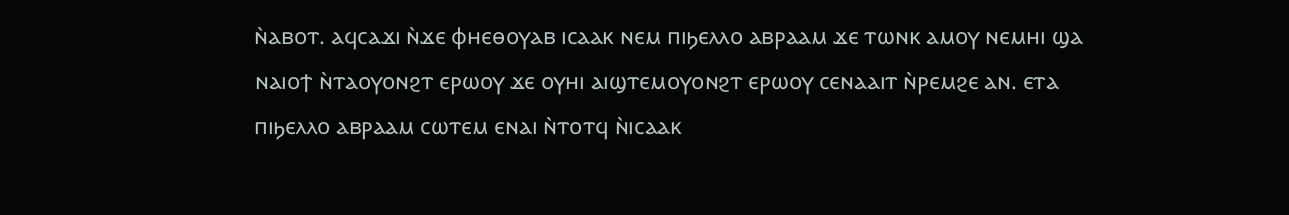ⲛ̀ⲁⲃⲟⲧ. ⲁϥⲥⲁϫⲓ ⲛ̀ϫⲉ ⲫⲏⲉⲑⲟⲩⲁⲃ ⲓⲥⲁⲁⲕ ⲛⲉⲙ ⲡⲓϧⲉⲗⲗⲟ ⲁⲃⲣⲁⲁⲙ ϫⲉ ⲧⲱⲛⲕ ⲁⲙⲟⲩ ⲛⲉⲙⲏⲓ ϣⲁ ⲛⲁⲓⲟϯ ⲛ̀ⲧⲁⲟⲩⲟⲛϩⲧ ⲉⲣⲱⲟⲩ ϫⲉ ⲟⲩⲏⲓ ⲁⲓϣⲧⲉⲙⲟⲩⲟⲛϩⲧ ⲉⲣⲱⲟⲩ ⲥⲉⲛⲁⲁⲓⲧ ⲛ̀ⲣⲉⲙϩⲉ ⲁⲛ. ⲉⲧⲁ ⲡⲓϧⲉⲗⲗⲟ ⲁⲃⲣⲁⲁⲙ ⲥⲱⲧⲉⲙ ⲉⲛⲁⲓ ⲛ̀ⲧⲟⲧϥ ⲛ̀ⲓⲥⲁⲁⲕ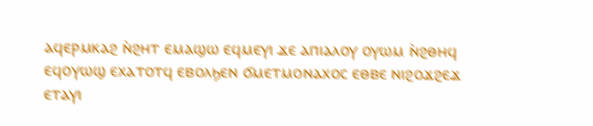ⲁϥⲉⲣⲙⲕⲁϩ ⲛ̀ϩⲏⲧ ⲉⲙⲁϣⲱ ⲉϥⲙⲉⲩⲓ ϫⲉ ⲁⲡⲓⲁⲗⲟⲩ ⲟⲩⲱⲙ ⲛ̀ϩⲑⲏϥ ⲉϥⲟⲩⲱϣ ⲉⲭⲁⲧⲟⲧϥ ⲉⲃⲟⲗϧⲉⲛ ϭⲙⲉⲧⲙⲟⲛⲁⲭⲟⲥ ⲉⲑⲃⲉ ⲛⲓϩⲟϫϩⲉϫ ⲉⲧⲁⲩⲓ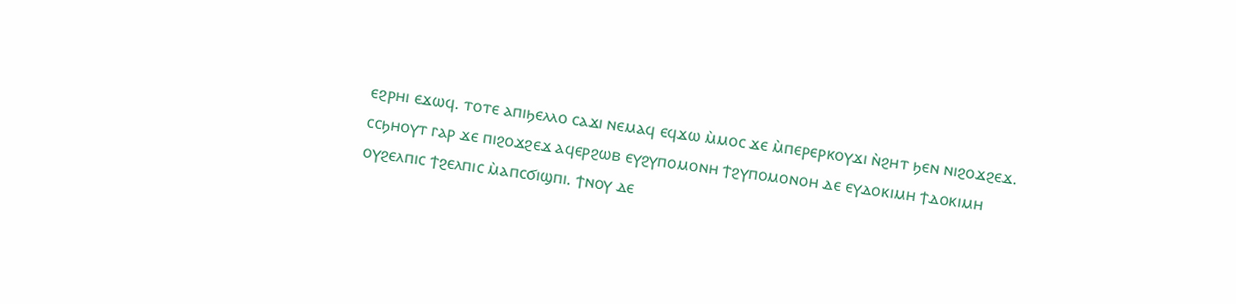ⲉϩⲣⲏⲓ ⲉϫⲱϥ. ⲧⲟⲧⲉ ⲁⲡⲓϧⲉⲗⲗⲟ ⲥⲁϫⲓ ⲛⲉⲙⲁϥ ⲉϥϫⲱ ⲙ̀ⲙⲟⲥ ϫⲉ ⲙ̀ⲡⲉⲣⲉⲣⲕⲟⲩϫⲓ ⲛ̀ϩⲏⲧ ϧⲉⲛ ⲛⲓϩⲟϫϩⲉϫ. ⲥⲥϧⲏⲟⲩⲧ ⲅⲁⲣ ϫⲉ ⲡⲓϩⲟϫϩⲉϫ ⲁϥⲉⲣϩⲱⲃ ⲉⲩϩⲩⲡⲟⲙⲟⲛⲏ ϯϩⲩⲡⲟⲙⲟⲛⲟⲏ ⲇⲉ ⲉⲩⲇⲟⲕⲓⲙⲏ ϯⲇⲟⲕⲓⲙⲏ ⲟⲩϩⲉⲗⲡⲓⲥ ϯϩⲉⲗⲡⲓⲥ ⲙ̀ⲁⲡⲥϭⲓϣⲡⲓ. ϯⲛⲟⲩ ⲇⲉ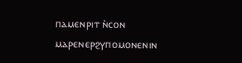ⲡⲁⲙⲉⲛⲣⲓⲧ ⲛ̀ⲥⲟⲛ ⲙⲁⲣⲉⲛⲉⲣϩⲩⲡⲟⲙⲟⲛⲉⲛⲓⲛ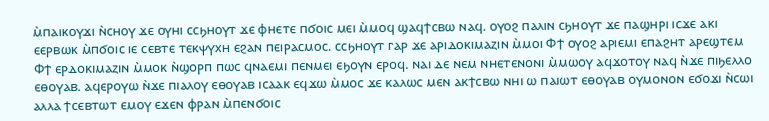ⲙ̀ⲡⲁⲓⲕⲟⲩϫⲓ ⲛ̀ⲥⲏⲟⲩ ϫⲉ ⲟⲩⲏⲓ ⲥⲥϧⲏⲟⲩⲧ ϫⲉ ⲫⲏⲉⲧⲉ ⲡϭⲟⲓⲥ ⲙⲉⲓ ⲙ̀ⲙⲟϥ ϣⲁϥϯⲥⲃⲱ ⲛⲁϥ. ⲟⲩⲟϩ ⲡⲁⲗⲓⲛ ⲥϧⲏⲟⲩⲧ ϫⲉ ⲡⲁϣⲏⲣⲓ ⲓⲥϫⲉ ⲁⲕⲓ ⲉⲉⲣⲃⲱⲕ ⲙ̀ⲡϭⲟⲓⲥ ⲓⲉ ⲥⲉⲃⲧⲉ ⲧⲉⲕⲯⲩⲭⲏ ⲉϩⲁⲛ ⲡⲉⲓⲣⲁⲥⲙⲟⲥ. ⲥⲥϧⲏⲟⲩⲧ ⲅⲁⲣ ϫⲉ ⲁⲣⲓⲇⲟⲕⲓⲙⲁⲍⲓⲛ ⲙ̀ⲙⲟⲓ Ⲫϯ ⲟⲩⲟϩ ⲁⲣⲓⲉⲙⲓ ⲉⲡⲁϩⲏⲧ ⲁⲣⲉϣⲧⲉⲙ Ⲫϯ ⲉⲣⲇⲟⲕⲓⲙⲁⲍⲓⲛ ⲙ̀ⲙⲟⲕ ⲛ̀ϣⲟⲣⲡ ⲡⲱⲥ ϥⲛⲁⲉⲙⲓ ⲡⲉⲛⲙⲉⲓ ⲉϧⲟⲩⲛ ⲉⲣⲟϥ. ⲛⲁⲓ ⲇⲉ ⲛⲉⲙ ⲛⲏⲉⲧⲉⲛⲟⲛⲓ ⲙ̀ⲙⲱⲟⲩ ⲁϥϫⲟⲧⲟⲩ ⲛⲁϥ ⲛ̀ϫⲉ ⲡⲓϧⲉⲗⲗⲟ ⲉⲑⲟⲩⲁⲃ. ⲁϥⲉⲣⲟⲩⲱ ⲛ̀ϫⲉ ⲡⲓⲁⲗⲟⲩ ⲉⲑⲟⲩⲁⲃ ⲓⲥⲁⲁⲕ ⲉϥϫⲱ ⲙ̀ⲙⲟⲥ ϫⲉ ⲕⲁⲗⲱⲥ ⲙⲉⲛ ⲁⲕϯⲥⲃⲱ ⲛⲏⲓ ⲱ ⲡⲁⲓⲱⲧ ⲉⲑⲟⲩⲁⲃ ⲟⲩⲙⲟⲛⲟⲛ ⲉϭⲟϫⲓ ⲛ̀ⲥⲱⲓ ⲁⲗⲗⲁ ϯⲥⲉⲃⲧⲱⲧ ⲉⲙⲟⲩ ⲉϫⲉⲛ ⲫⲣⲁⲛ ⲙ̀ⲡⲉⲛϭⲟⲓⲥ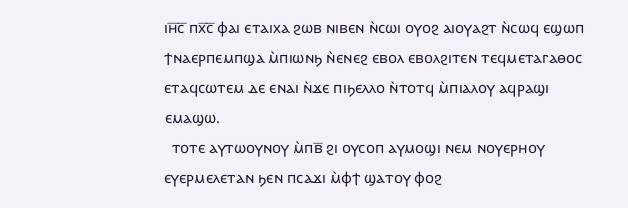ⲓⲏ̅ⲥ̅ ⲡⲭ̅ⲥ̅ ⲫⲁⲓ ⲉⲧⲁⲓⲭⲁ ϩⲱⲃ ⲛⲓⲃⲉⲛ ⲛ̀ⲥⲱⲓ ⲟⲩⲟϩ ⲁⲓⲟⲩⲁϩⲧ ⲛ̀ⲥⲱϥ ⲉϣⲱⲡ ϯⲛⲁⲉⲣⲡⲉⲙⲡϣⲁ ⲙ̀ⲡⲓⲱⲛϧ ⲛ̀ⲉⲛⲉϩ ⲉⲃⲟⲗ ⲉⲃⲟⲗϩⲓⲧⲉⲛ ⲧⲉϥⲙⲉⲧⲁⲅⲁⲑⲟⲥ ⲉⲧⲁϥⲥⲱⲧⲉⲙ ⲇⲉ ⲉⲛⲁⲓ ⲛ̀ϫⲉ ⲡⲓϧⲉⲗⲗⲟ ⲛ̀ⲧⲟⲧϥ ⲙ̀ⲡⲓⲁⲗⲟⲩ ⲁϥⲣⲁϣⲓ ⲉⲙⲁϣⲱ.
  ⲧⲟⲧⲉ ⲁⲩⲧⲱⲟⲩⲛⲟⲩ ⲙ̀ⲡⲃ̅ ϩⲓ ⲟⲩⲥⲟⲡ ⲁⲩⲙⲟϣⲓ ⲛⲉⲙ ⲛⲟⲩⲉⲣⲏⲟⲩ ⲉⲩⲉⲣⲙⲉⲗⲉⲧⲁⲛ ϧⲉⲛ ⲡⲥⲁϫⲓ ⲙ̀ⲫϯ ϣⲁⲧⲟⲩ ⲫⲟϩ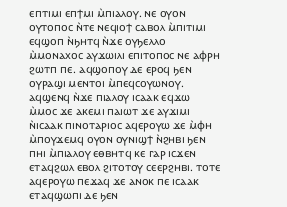ⲉⲡⲧⲓⲙⲓ ⲉⲡϯⲙⲓ ⲙ̀ⲡⲓⲁⲗⲟⲩ. ⲛⲉ ⲟⲩⲟⲛ ⲟⲩⲧⲟⲡⲟⲥ ⲛ̀ⲧⲉ ⲛⲉϥⲓⲟϯ ⲥⲁⲃⲟⲗ ⲙ̀ⲡⲓⲧⲓⲙⲓ ⲉϥϣⲟⲡ ⲛ̀ϧⲏⲧϥ ⲛ̀ϫⲉ ⲟⲩϧⲉⲗⲗⲟ ⲙ̀ⲙⲟⲛⲁⲭⲟⲥ ⲁⲩϫⲱⲓⲗⲓ ⲉⲡⲓⲧⲟⲡⲟⲥ ⲛⲉ ⲁⲫⲣⲏ ϩⲱⲧⲡ ⲡⲉ. ⲁϥϣⲟⲡⲟⲩ ⲇⲉ ⲉⲣⲟϥ ϧⲉⲛ ⲟⲩⲣⲁϣⲓ ⲙⲉⲛⲧⲟⲓ ⲙ̀ⲡⲉϥⲥⲟⲩⲱⲛⲟⲩ. ⲁϥϣⲉⲛϥ ⲛ̀ϫⲉ ⲡⲓⲁⲗⲟⲩ ⲓⲥⲁⲁⲕ ⲉϥϫⲱ ⲙ̀ⲙⲟⲥ ϫⲉ ⲁⲕⲉⲙⲓ ⲡⲁⲓⲱⲧ ϫⲉ ⲁⲩϫⲓⲙⲓ ⲛ̀ⲓⲥⲁⲁⲕ ⲡⲓⲛⲟⲧⲁⲣⲓⲟⲥ ⲁϥⲉⲣⲟⲩⲱ ϫⲉ ⲙ̀ⲫⲏ ⲙ̀ⲡⲟⲩϫⲉⲙϥ ⲟⲩⲟⲛ ⲟⲩⲛⲓϣϯ ⲛ̀ϩⲏⲃⲓ ϧⲉⲛ ⲡⲏⲓ ⲙ̀ⲡⲓⲁⲗⲟⲩ ⲉⲑⲃⲏⲧϥ ⲕⲉ ⲅⲁⲣ ⲓⲥϫⲉⲛ ⲉⲧⲁϥϩⲱⲗ ⲉⲃⲟⲗ ϩⲓⲧⲟⲧⲟⲩ ⲥⲉⲉⲣϩⲏⲃⲓ. ⲧⲟⲧⲉ ⲁϥⲉⲣⲟⲩⲱ ⲡⲉϫⲁϥ ϫⲉ ⲁⲛⲟⲕ ⲡⲉ ⲓⲥⲁⲁⲕ ⲉⲧⲁϥϣⲱⲡⲓ ⲇⲉ ϧⲉⲛ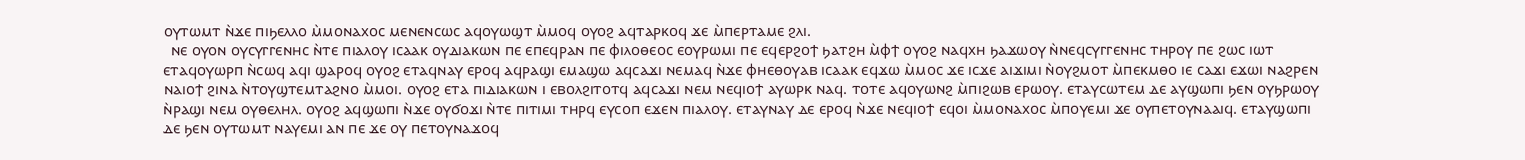ⲟⲩⲧⲱⲙⲧ ⲛ̀ϫⲉ ⲡⲓϧⲉⲗⲗⲟ ⲙ̀ⲙⲟⲛⲁⲭⲟⲥ ⲙⲉⲛⲉⲛⲥⲱⲥ ⲁϥⲟⲩⲱϣⲧ ⲙ̀ⲙⲟϥ ⲟⲩⲟϩ ⲁϥⲧⲁⲣⲕⲟϥ ϫⲉ ⲙ̀ⲡⲉⲣⲧⲁⲙⲉ ϩⲗⲓ.
  ⲛⲉ ⲟⲩⲟⲛ ⲟⲩⲥⲩⲅⲅⲉⲛⲏⲥ ⲛ̀ⲧⲉ ⲡⲓⲁⲗⲟⲩ ⲓⲥⲁⲁⲕ ⲟⲩⲇⲓⲁⲕⲱⲛ ⲡⲉ ⲉⲡⲉϥⲣⲁⲛ ⲡⲉ ⲫⲓⲗⲟⲑⲉⲟⲥ ⲉⲟⲩⲣⲱⲙⲓ ⲡⲉ ⲉϥⲉⲣϩⲟϯ ϧⲁⲧϩⲏ ⲙ̀ⲫϯ ⲟⲩⲟϩ ⲛⲁϥⲭⲏ ϧⲁϫⲱⲟⲩ ⲛ̀ⲛⲉϥⲥⲩⲅⲅⲉⲛⲏⲥ ⲧⲏⲣⲟⲩ ⲡⲉ ϩⲱⲥ ⲓⲱⲧ ⲉⲧⲁϥⲟⲩⲱⲣⲡ ⲛ̀ⲥⲱϥ ⲁϥⲓ ϣⲁⲣⲟϥ ⲟⲩⲟϩ ⲉⲧⲁϥⲛⲁⲩ ⲉⲣⲟϥ ⲁϥⲣⲁϣⲓ ⲉⲙⲁϣⲱ ⲁϥⲥⲁϫⲓ ⲛⲉⲙⲁϥ ⲛ̀ϫⲉ ⲫⲏⲉⲑⲟⲩⲁⲃ ⲓⲥⲁⲁⲕ ⲉϥϫⲱ ⲙ̀ⲙⲟⲥ ϫⲉ ⲓⲥϫⲉ ⲁⲓϫⲓⲙⲓ ⲛ̀ⲟⲩϩⲙⲟⲧ ⲙ̀ⲡⲉⲕⲙⲑⲟ ⲓⲉ ⲥⲁϫⲓ ⲉϫⲱⲓ ⲛⲁϩⲣⲉⲛ ⲛⲁⲓⲟϯ ϩⲓⲛⲁ ⲛ̀ⲧⲟⲩϣⲧⲉⲙⲧⲁϩⲛⲟ ⲙ̀ⲙⲟⲓ. ⲟⲩⲟϩ ⲉⲧⲁ ⲡⲓⲇⲓⲁⲕⲱⲛ ⲓ ⲉⲃⲟⲗϩⲓⲧⲟⲧϥ ⲁϥⲥⲁϫⲓ ⲛⲉⲙ ⲛⲉϥⲓⲟϯ ⲁⲩⲱⲣⲕ ⲛⲁϥ. ⲧⲟⲧⲉ ⲁϥⲟⲩⲱⲛϩ ⲙ̀ⲡⲓϩⲱⲃ ⲉⲣⲱⲟⲩ. ⲉⲧⲁⲩⲥⲱⲧⲉⲙ ⲇⲉ ⲁⲩϣⲱⲡⲓ ϧⲉⲛ ⲟⲩϧⲣⲱⲟⲩ ⲛ̀ⲣⲁϣⲓ ⲛⲉⲙ ⲟⲩⲑⲉⲗⲏⲗ. ⲟⲩⲟϩ ⲁϥϣⲱⲡⲓ ⲛ̀ϫⲉ ⲟⲩϭⲟϫⲓ ⲛ̀ⲧⲉ ⲡⲓⲧⲓⲙⲓ ⲧⲏⲣϥ ⲉⲩⲥⲟⲡ ⲉϫⲉⲛ ⲡⲓⲁⲗⲟⲩ. ⲉⲧⲁⲩⲛⲁⲩ ⲇⲉ ⲉⲣⲟϥ ⲛ̀ϫⲉ ⲛⲉϥⲓⲟϯ ⲉϥⲟⲓ ⲙ̀ⲙⲟⲛⲁⲭⲟⲥ ⲙ̀ⲡⲟⲩⲉⲙⲓ ϫⲉ ⲟⲩⲡⲉⲧⲟⲩⲛⲁⲁⲓϥ. ⲉⲧⲁⲩϣⲱⲡⲓ ⲇⲉ ϧⲉⲛ ⲟⲩⲧⲱⲙⲧ ⲛⲁⲩⲉⲙⲓ ⲁⲛ ⲡⲉ ϫⲉ ⲟⲩ ⲡⲉⲧⲟⲩⲛⲁϫⲟϥ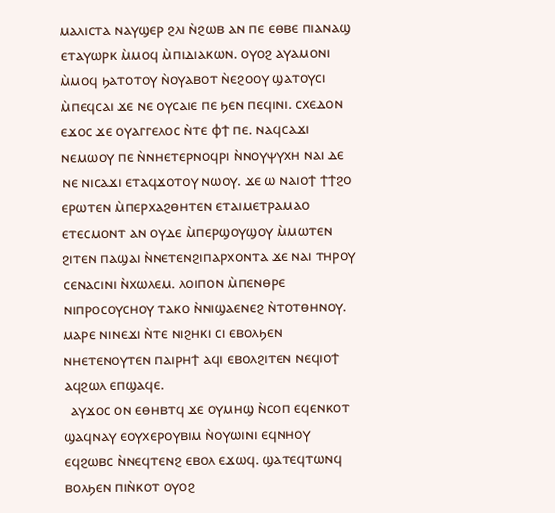ⲙⲁⲗⲓⲥⲧⲁ ⲛⲁⲩϣⲉⲣ ϩⲗⲓ ⲛ̀ϩⲱⲃ ⲁⲛ ⲡⲉ ⲉⲑⲃⲉ ⲡⲓⲁⲛⲁϣ ⲉⲧⲁⲩⲱⲣⲕ ⲙ̀ⲙⲟϥ ⲙ̀ⲡⲓⲇⲓⲁⲕⲱⲛ. ⲟⲩⲟϩ ⲁⲩⲁⲙⲟⲛⲓ ⲙ̀ⲙⲟϥ ϧⲁⲧⲟⲧⲟⲩ ⲛ̀ⲟⲩⲁⲃⲟⲧ ⲛ̀ⲉϩⲟⲟⲩ ϣⲁⲧⲟⲩⲥⲓ ⲙ̀ⲡⲉϥⲥⲁⲓ ϫⲉ ⲛⲉ ⲟⲩⲥⲁⲓⲉ ⲡⲉ ϧⲉⲛ ⲡⲉϥⲓⲛⲓ. ⲥⲭⲉⲇⲟⲛ ⲉϫⲟⲥ ϫⲉ ⲟⲩⲁⲅⲅⲉⲗⲟⲥ ⲛ̀ⲧⲉ ⲫϯ ⲡⲉ. ⲛⲁϥⲥⲁϫⲓ ⲛⲉⲙⲱⲟⲩ ⲡⲉ ⲛ̀ⲛⲏⲉⲧⲉⲣⲛⲟϥⲣⲓ ⲛ̀ⲛⲟⲩⲯⲩⲭⲏ ⲛⲁⲓ ⲇⲉ ⲛⲉ ⲛⲓⲥⲁϫⲓ ⲉⲧⲁϥϫⲟⲧⲟⲩ ⲛⲱⲟⲩ. ϫⲉ ⲱ ⲛⲁⲓⲟϯ ϯϯϩⲟ ⲉⲣⲱⲧⲉⲛ ⲙ̀ⲡⲉⲣⲭⲁϩⲑⲏⲧⲉⲛ ⲉⲧⲁⲓⲙⲉⲧⲣⲁⲙⲁⲟ ⲉⲧⲉⲥⲙⲟⲛⲧ ⲁⲛ ⲟⲩⲇⲉ ⲙ̀ⲡⲉⲣϣⲟⲩϣⲟⲩ ⲙ̀ⲙⲱⲧⲉⲛ ϩⲓⲧⲉⲛ ⲡⲁϣⲁⲓ ⲛ̀ⲛⲉⲧⲉⲛϩⲓⲡⲁⲣⲭⲟⲛⲧⲁ ϫⲉ ⲛⲁⲓ ⲧⲏⲣⲟⲩ ⲥⲉⲛⲁⲥⲓⲛⲓ ⲛ̀ⲭⲱⲗⲉⲙ. ⲗⲟⲓⲡⲟⲛ ⲙ̀ⲡⲉⲛⲑⲣⲉ ⲛⲓⲡⲣⲟⲥⲟⲩⲥⲏⲟⲩ ⲧⲁⲕⲟ ⲛ̀ⲛⲓϣⲁⲉⲛⲉϩ ⲛ̀ⲧⲟⲧⲑⲏⲛⲟⲩ. ⲙⲁⲣⲉ ⲛⲓⲛⲉϫⲓ ⲛ̀ⲧⲉ ⲛⲓϩⲏⲕⲓ ⲥⲓ ⲉⲃⲟⲗϧⲉⲛ ⲛⲏⲉⲧⲉⲛⲟⲩⲧⲉⲛ ⲡⲁⲓⲣⲏϯ ⲁϥⲓ ⲉⲃⲟⲗϩⲓⲧⲉⲛ ⲛⲉϥⲓⲟϯ ⲁϥϩⲱⲗ ⲉⲡϣⲁϥⲉ.
  ⲁⲩϫⲟⲥ ⲟⲛ ⲉⲑⲏⲃⲧϥ ϫⲉ ⲟⲩⲙⲏϣ ⲛ̀ⲥⲟⲡ ⲉϥⲉⲛⲕⲟⲧ ϣⲁϥⲛⲁⲩ ⲉⲟⲩⲭⲉⲣⲟⲩⲃⲓⲙ ⲛ̀ⲟⲩⲱⲓⲛⲓ ⲉϥⲛⲏⲟⲩ ⲉϥϩⲱⲃⲥ ⲛ̀ⲛⲉϥⲧⲉⲛϩ ⲉⲃⲟⲗ ⲉϫⲱϥ. ϣⲁⲧⲉϥⲧⲱⲛϥ ⲃⲟⲗϧⲉⲛ ⲡⲓⲛ̀ⲕⲟⲧ ⲟⲩⲟϩ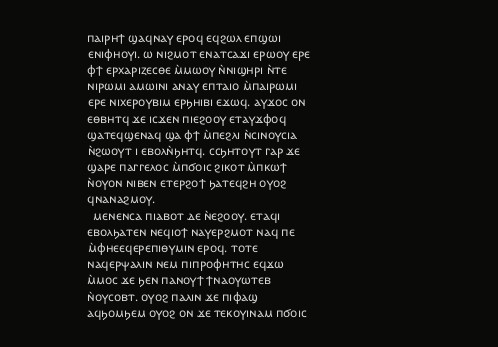ⲡⲁⲓⲣⲏϯ ϣⲁϥⲛⲁⲩ ⲉⲣⲟϥ ⲉϥϩⲱⲗ ⲉⲡϣⲱⲓ ⲉⲛⲓⲫⲏⲟⲩⲓ. ⲱ ⲛⲓϩⲙⲟⲧ ⲉⲛⲁⲧⲥⲁϫⲓ ⲉⲣⲱⲟⲩ ⲉⲣⲉ ⲫϯ ⲉⲣⲭⲁⲣⲓⲍⲉⲥⲑⲉ ⲙ̀ⲙⲱⲟⲩ ⲛ̀ⲛⲓϣⲏⲣⲓ ⲛ̀ⲧⲉ ⲛⲓⲣⲱⲙⲓ ⲁⲙⲱⲓⲛⲓ ⲁⲛⲁⲩ ⲉⲡⲧⲁⲓⲟ ⲙ̀ⲡⲁⲓⲣⲱⲙⲓ ⲉⲣⲉ ⲛⲓⲭⲉⲣⲟⲩⲃⲓⲙ ⲉⲣϧⲏⲓⲃⲓ ⲉϫⲱϥ. ⲁⲩϫⲟⲥ ⲟⲛ ⲉⲑⲃⲏⲧϥ ϫⲉ ⲓⲥϫⲉⲛ ⲡⲓⲉϩⲟⲟⲩ ⲉⲧⲁⲩϫⲫⲟϥ ϣⲁⲧⲉϥϣⲉⲛⲁϥ ϣⲁ ⲫϯ ⲙ̀ⲡⲉϩⲗⲓ ⲛ̀ⲥⲓⲛⲟⲩⲥⲓⲁ ⲛ̀ϩⲱⲟⲩⲧ ⲓ ⲉⲃⲟⲗⲛ̀ϧⲏⲧϥ. ⲥⲥϧⲏⲧⲟⲩⲧ ⲅⲁⲣ ϫⲉ ϣⲁⲣⲉ ⲡⲁⲅⲅⲉⲗⲟⲥ ⲙ̀ⲡϭⲟⲓⲥ ϩⲓⲕⲟⲧ ⲙ̀ⲡⲕⲱϯ ⲛ̀ⲟⲩⲟⲛ ⲛⲓⲃⲉⲛ ⲉⲧⲉⲣϩⲟϯ ϧⲁⲧⲉϥϩⲏ ⲟⲩⲟϩ ϥⲛⲁⲛⲁϩⲙⲟⲩ.
  ⲙⲉⲛⲉⲛⲥⲁ ⲡⲓⲁⲃⲟⲧ ⲇⲉ ⲛ̀ⲉϩⲟⲟⲩ. ⲉⲧⲁϥⲓ ⲉⲃⲟⲗϧⲁⲧⲉⲛ ⲛⲉϥⲓⲟϯ ⲛⲁⲩⲉⲣϩⲙⲟⲧ ⲛⲁϥ ⲡⲉ ⲙ̀ⲫⲏⲉⲉϥⲉⲣⲉⲡⲓⲑⲩⲙⲓⲛ ⲉⲣⲟϥ. ⲧⲟⲧⲉ ⲛⲁϥⲉⲣⲯⲁⲗⲓⲛ ⲛⲉⲙ ⲡⲓⲡⲣⲟⲫⲏⲧⲏⲥ ⲉϥϫⲱ ⲙ̀ⲙⲟⲥ ϫⲉ ϧⲉⲛ ⲡⲁⲛⲟⲩϯ ϯⲛⲁⲟⲩⲱⲧⲉⲃ ⲛ̀ⲟⲩⲥⲟⲃⲧ. ⲟⲩⲟϩ ⲡⲁⲗⲓⲛ ϫⲉ ⲡⲓⲫⲁϣ ⲁϥϧⲟⲙϧⲉⲙ ⲟⲩⲟϩ ⲟⲛ ϫⲉ ⲧⲉⲕⲟⲩⲓⲛⲁⲙ ⲡϭⲟⲓⲥ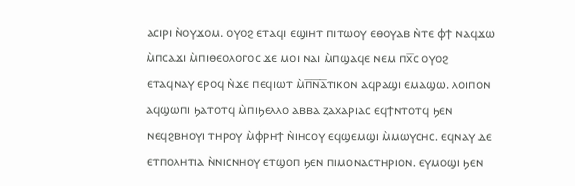ⲁⲥⲓⲣⲓ ⲛ̀ⲟⲩϫⲟⲙ. ⲟⲩⲟϩ ⲉⲧⲁϥⲓ ⲉϣⲓⲏⲧ ⲡⲓⲧⲱⲟⲩ ⲉⲑⲟⲩⲁⲃ ⲛ̀ⲧⲉ ⲫϯ ⲛⲁϥϫⲱ ⲙ̀ⲡⲥⲁϫⲓ ⲙ̀ⲡⲓⲑⲉⲟⲗⲟⲅⲟⲥ ϫⲉ ⲙⲟⲓ ⲛⲁⲓ ⲙ̀ⲡϣⲁϥⲉ ⲛⲉⲙ ⲡⲭ̅ⲥ ⲟⲩⲟϩ ⲉⲧⲁϥⲛⲁⲩ ⲉⲣⲟϥ ⲛ̀ϫⲉ ⲡⲉϥⲓⲱⲧ ⲙ̀ⲡ̅ⲛ̅ⲁ̅ⲧⲓⲕⲟⲛ ⲁϥⲣⲁϣⲓ ⲉⲙⲁϣⲱ. ⲗⲟⲓⲡⲟⲛ ⲁϥϣⲱⲡⲓ ϧⲁⲧⲟⲧϥ ⲙ̀ⲡⲓϧⲉⲗⲗⲟ ⲁⲃⲃⲁ ⲍⲁⲭⲁⲣⲓⲁⲥ ⲉϥϯⲛⲧⲟⲧϥ ϧⲉⲛ ⲛⲉϥϩⲃⲏⲟⲩⲓ ⲧⲏⲣⲟⲩ ⲙ̀ⲫⲣⲏϯ ⲛ̀ⲓⲏⲥⲟⲩ ⲉϥϣⲉⲙϣⲓ ⲙ̀ⲙⲱⲩⲥⲏⲥ. ⲉϥⲛⲁⲩ ⲇⲉ ⲉⲧⲡⲟⲗⲏⲧⲓⲁ ⲛ̀ⲛⲓⲥⲛⲏⲟⲩ ⲉⲧϣⲟⲡ ϧⲉⲛ ⲡⲓⲙⲟⲛⲁⲥⲧⲏⲣⲓⲟⲛ. ⲉⲩⲙⲟϣⲓ ϧⲉⲛ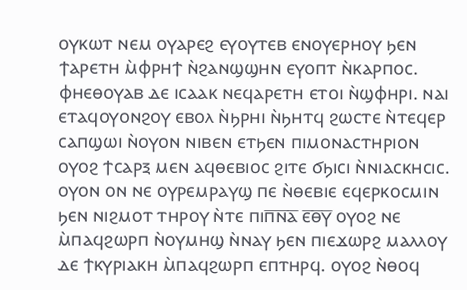ⲟⲩⲕⲱⲧ ⲛⲉⲙ ⲟⲩⲁⲣⲉϩ ⲉⲩⲟⲩⲧⲉⲃ ⲉⲛⲟⲩⲉⲣⲏⲟⲩ ϧⲉⲛ ϯⲁⲣⲉⲧⲏ ⲙ̀ⲫⲣⲏϯ ⲛ̀ϩⲁⲛϣϣⲏⲛ ⲉⲩⲟⲡⲧ ⲛ̀ⲕⲁⲣⲡⲟⲥ. ⲫⲏⲉⲑⲟⲩⲁⲃ ⲇⲉ ⲓⲥⲁⲁⲕ ⲛⲉϥⲁⲣⲉⲧⲏ ⲉⲧⲟⲓ ⲛ̀ϣⲫⲏⲣⲓ. ⲛⲁⲓ ⲉⲧⲁϥⲟⲩⲟⲛϩⲟⲩ ⲉⲃⲟⲗ ⲛ̀ϧⲣⲏⲓ ⲛ̀ϧⲏⲧϥ ϩⲱⲥⲧⲉ ⲛ̀ⲧⲉϥⲉⲣ ⲥⲁⲡϣⲱⲓ ⲛ̀ⲟⲩⲟⲛ ⲛⲓⲃⲉⲛ ⲉⲧϧⲉⲛ ⲡⲓⲙⲟⲛⲁⲥⲧⲏⲣⲓⲟⲛ ⲟⲩⲟϩ ϯⲥⲁⲣⲝ ⲙⲉⲛ ⲁϥⲑⲉⲃⲓⲟⲥ ϩⲓⲧⲉ ϭϧⲓⲥⲓ ⲛ̀ⲛⲓⲁⲥⲕⲏⲥⲓⲥ. ⲟⲩⲟⲛ ⲟⲛ ⲛⲉ ⲟⲩⲣⲉⲙⲣⲁⲩϣ ⲡⲉ ⲛ̀ⲑⲉⲃⲓⲉ ⲉϥⲉⲣⲕⲟⲥⲙⲓⲛ ϧⲉⲛ ⲛⲓϩⲙⲟⲧ ⲧⲏⲣⲟⲩ ⲛ̀ⲧⲉ ⲡⲓⲡ̅ⲛ̅ⲁ̅ ⲉ̅ⲑ̅ⲩ̅ ⲟⲩⲟϩ ⲛⲉ ⲙ̀ⲡⲁϥϩⲱⲣⲡ ⲛ̀ⲟⲩⲙⲏϣ ⲛ̀ⲛⲁⲩ ϧⲉⲛ ⲡⲓⲉϫⲱⲣϩ ⲙⲁⲗⲗⲟⲩ ⲇⲉ ϯⲕⲩⲣⲓⲁⲕⲏ ⲙ̀ⲡⲁϥϩⲱⲣⲡ ⲉⲡⲧⲏⲣϥ. ⲟⲩⲟϩ ⲛ̀ⲑⲟϥ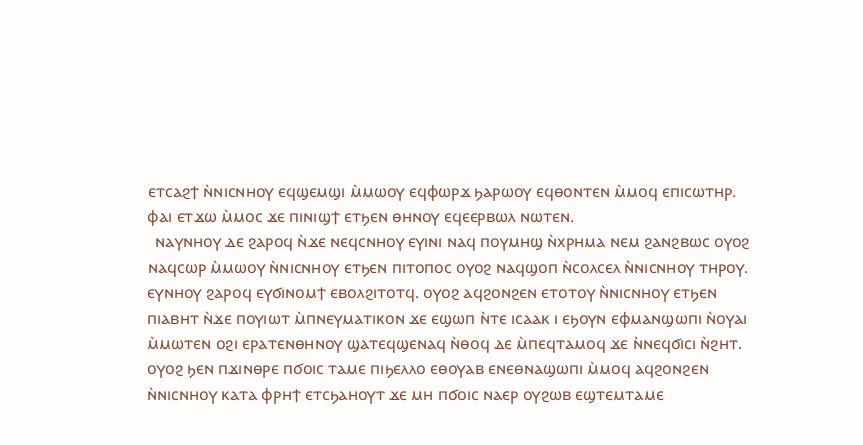ⲉⲧⲥⲁϩϯ ⲛ̀ⲛⲓⲥⲛⲏⲟⲩ ⲉϥϣⲉⲙϣⲓ ⲙ̀ⲙⲱⲟⲩ ⲉϥⲫⲱⲣϫ ϧⲁⲣⲱⲟⲩ ⲉϥⲑⲟⲛⲧⲉⲛ ⲙ̀ⲙⲟϥ ⲉⲡⲓⲥⲱⲧⲏⲣ. ⲫⲁⲓ ⲉⲧϫⲱ ⲙ̀ⲙⲟⲥ ϫⲉ ⲡⲓⲛⲓϣϯ ⲉⲧϧⲉⲛ ⲑⲏⲛⲟⲩ ⲉϥⲉⲉⲣⲃⲱⲗ ⲛⲱⲧⲉⲛ.
  ⲛⲁⲩⲛⲏⲟⲩ ⲇⲉ ϩⲁⲣⲟϥ ⲛ̀ϫⲉ ⲛⲉϥⲥⲛⲏⲟⲩ ⲉⲩⲓⲛⲓ ⲛⲁϥ ⲡⲟⲩⲙⲏϣ ⲛ̀ⲭⲣⲏⲙⲁ ⲛⲉⲙ ϩⲁⲛϩⲃⲱⲥ ⲟⲩⲟϩ ⲛⲁϥⲥⲱⲣ ⲙ̀ⲙⲱⲟⲩ ⲛ̀ⲛⲓⲥⲛⲏⲟⲩ ⲉⲧϧⲉⲛ ⲡⲓⲧⲟⲡⲟⲥ ⲟⲩⲟϩ ⲛⲁϥϣⲟⲡ ⲛ̀ⲥⲟⲗⲥⲉⲗ ⲛ̀ⲛⲓⲥⲛⲏⲟⲩ ⲧⲏⲣⲟⲩ. ⲉⲩⲛⲏⲟⲩ ϩⲁⲣⲟϥ ⲉⲩϭⲓⲛⲟⲙϯ ⲉⲃⲟⲗϩⲓⲧⲟⲧϥ. ⲟⲩⲟϩ ⲁϥϩⲟⲛϩⲉⲛ ⲉⲧⲟⲧⲟⲩ ⲛ̀ⲛⲓⲥⲛⲏⲟⲩ ⲉⲧϧⲉⲛ ⲡⲓⲁⲃⲏⲧ ⲛ̀ϫⲉ ⲡⲟⲩⲓⲱⲧ ⲙ̀ⲡⲛⲉⲩⲙⲁⲧⲓⲕⲟⲛ ϫⲉ ⲉϣⲱⲡ ⲛ̀ⲧⲉ ⲓⲥⲁⲁⲕ ⲓ ⲉϧⲟⲩⲛ ⲉⲫⲙⲁⲛϣⲱⲡⲓ ⲛ̀ⲟⲩⲁⲓ ⲙ̀ⲙⲱⲧⲉⲛ ⲟϩⲓ ⲉⲣⲁⲧⲉⲛⲑⲏⲛⲟⲩ ϣⲁⲧⲉϥϣⲉⲛⲁϥ ⲛ̀ⲑⲟϥ ⲇⲉ ⲙ̀ⲡⲉϥⲧⲁⲙⲟϥ ϫⲉ ⲛ̀ⲛⲉϥϭⲓⲥⲓ ⲛ̀ϩⲏⲧ. ⲟⲩⲟϩ ϧⲉⲛ ⲡϫⲓⲛⲑⲣⲉ ⲡϭⲟⲓⲥ ⲧⲁⲙⲉ ⲡⲓϧⲉⲗⲗⲟ ⲉⲑⲟⲩⲁⲃ ⲉⲛⲉⲑⲛⲁϣⲱⲡⲓ ⲙ̀ⲙⲟϥ ⲁϥϩⲟⲛϩⲉⲛ ⲛ̀ⲛⲓⲥⲛⲏⲟⲩ ⲕⲁⲧⲁ ⲫⲣⲏϯ ⲉⲧⲥϧⲁⲏⲟⲩⲧ ϫⲉ ⲙⲏ ⲡϭⲟⲓⲥ ⲛⲁⲉⲣ ⲟⲩϩⲱⲃ ⲉϣⲧⲉⲙⲧⲁⲙⲉ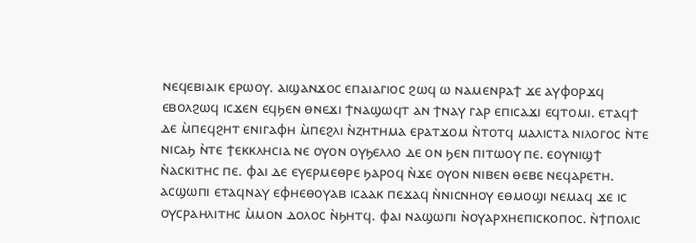ⲛⲉϥⲉⲃⲓⲁⲓⲕ ⲉⲣⲱⲟⲩ. ⲁⲓϣⲁⲛϫⲟⲥ ⲉⲡⲁⲓⲁⲅⲓⲟⲥ ϩⲱϥ ⲱ ⲛⲁⲙⲉⲛⲣⲁϯ ϫⲉ ⲁⲩⲫⲟⲣϫϥ ⲉⲃⲟⲗϩⲱϥ ⲓⲥϫⲉⲛ ⲉϥϧⲉⲛ ⲑⲛⲉϫⲓ ϯⲛⲁϣⲱϥⲧ ⲁⲛ ϯⲛⲁⲩ ⲅⲁⲣ ⲉⲡⲓⲥⲁϫⲓ ⲉϥⲧⲟⲙⲓ. ⲉⲧⲁϥϯ ⲇⲉ ⲙ̀ⲡⲉϥϩⲏⲧ ⲉⲛⲓⲅⲁⲫⲏ ⲙ̀ⲡⲉϩⲗⲓ ⲛ̀ⲍⲏⲧⲏⲙⲁ ⲉⲣⲁⲧϫⲟⲙ ⲛ̀ⲧⲟⲧϥ ⲙⲁⲗⲓⲥⲧⲁ ⲛⲓⲗⲟⲅⲟⲥ ⲛ̀ⲧⲉ ⲛⲓⲥⲁϧ ⲛ̀ⲧⲉ ϯⲉⲕⲕⲗⲏⲥⲓⲁ ⲛⲉ ⲟⲩⲟⲛ ⲟⲩϧⲉⲗⲗⲟ ⲇⲉ ⲟⲛ ϧⲉⲛ ⲡⲓⲧⲱⲟⲩ ⲡⲉ. ⲉⲟⲩⲛⲓϣϯ ⲛ̀ⲁⲥⲕⲓⲧⲏⲥ ⲡⲉ. ⲫⲁⲓ ⲇⲉ ⲉⲩⲉⲣⲙⲉⲑⲣⲉ ϧⲁⲣⲟϥ ⲛ̀ϫⲉ ⲟⲩⲟⲛ ⲛⲓⲃⲉⲛ ⲑⲉⲃⲉ ⲛⲉϥⲁⲣⲉⲧⲏ. ⲁⲥϣⲱⲡⲓ ⲉⲧⲁϥⲛⲁⲩ ⲉⲫⲏⲉⲑⲟⲩⲁⲃ ⲓⲥⲁⲁⲕ ⲡⲉϫⲁϥ ⲛ̀ⲛⲓⲥⲛⲏⲟⲩ ⲉⲑⲙⲟϣⲓ ⲛⲉⲙⲁϥ ϫⲉ ⲓⲥ ⲟⲩⲥⲣⲁⲏⲗⲓⲧⲏⲥ ⲙ̀ⲙⲟⲛ ⲇⲟⲗⲟⲥ ⲛ̀ϧⲏⲧϥ. ⲫⲁⲓ ⲛⲁϣⲱⲡⲓ ⲛ̀ⲟⲩⲁⲣⲭⲏⲉⲡⲓⲥⲕⲟⲡⲟⲥ. ⲛ̀ϯⲡⲟⲗⲓⲥ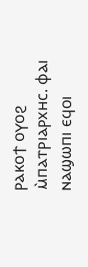ⲣⲁⲕⲟϯ ⲟⲩⲟϩ ⲙ̀ⲡⲁⲧⲣⲓⲁⲣⲭⲏⲥ. ⲫⲁⲓ ⲛⲁϣⲱⲡⲓ ⲉϥⲟⲓ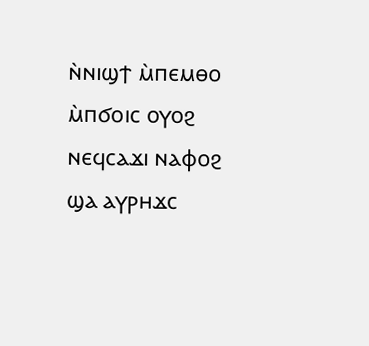ⲛ̀ⲛⲓϣϯ ⲙ̀ⲡⲉⲙⲑⲟ ⲙ̀ⲡϭⲟⲓⲥ ⲟⲩⲟϩ ⲛⲉϥⲥⲁϫⲓ ⲛⲁⲫⲟϩ ϣⲁ ⲁⲩⲣⲏϫⲥ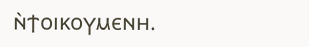ⲛ̀ϯⲟⲓⲕⲟⲩⲙⲉⲛⲏ.